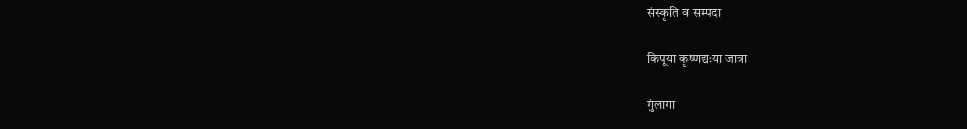संस्कृति व सम्पदा

किपूया कृष्णद्यःया जात्रा

गुंलागा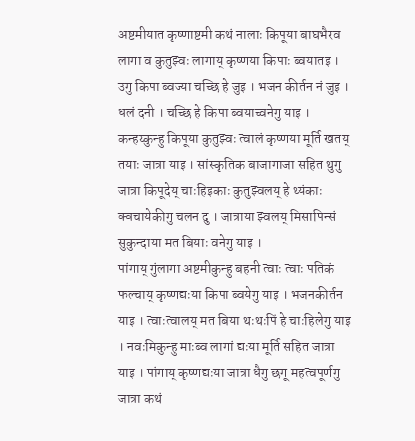अष्टमीयात कृष्णाष्टमी कथं नालाः किपूया बाघभैरव लागा व कुतुझ्वः लागाय् कृष्णया किपाः ब्वयातइ । उगु किपा ब्वज्या चच्छि हे जुइ । भजन कीर्तन नं जुइ । धलं दनी । चच्छि हे किपा ब्वयाच्वनेगु याइ । कन्हय्कुन्हु किपूया कुतुझ्वः त्वालं कृष्णया मूर्ति खतय् तयाः जात्रा याइ । सांस्कृतिक बाजागाजा सहित थुगु जात्रा किपूदेय् चाःहिइकाः कुतुझ्वलय् हे थ्यंकाः क्वचायेकीगु चलन दु । जात्राया झ्वलय् मिसापिन्सं सुकुन्दाया मत बियाः वनेगु याइ ।
पांगाय् गुंलागा अष्टमीकुन्हु बहनी त्वाः त्वाः पतिकं फल्चाय् कृष्णद्यःया किपा ब्वयेगु याइ । भजनकीर्तन याइ । त्वाःत्वालय् मत बिया थःथःपिं हे चाःहिलेगु याइ । नवःमिकुन्हु माःब्व लागां द्यःया मूर्ति सहित जात्रा याइ । पांगाय् कृष्णद्यःया जात्रा धैगु छगू महत्वपूर्णगु जात्रा कथं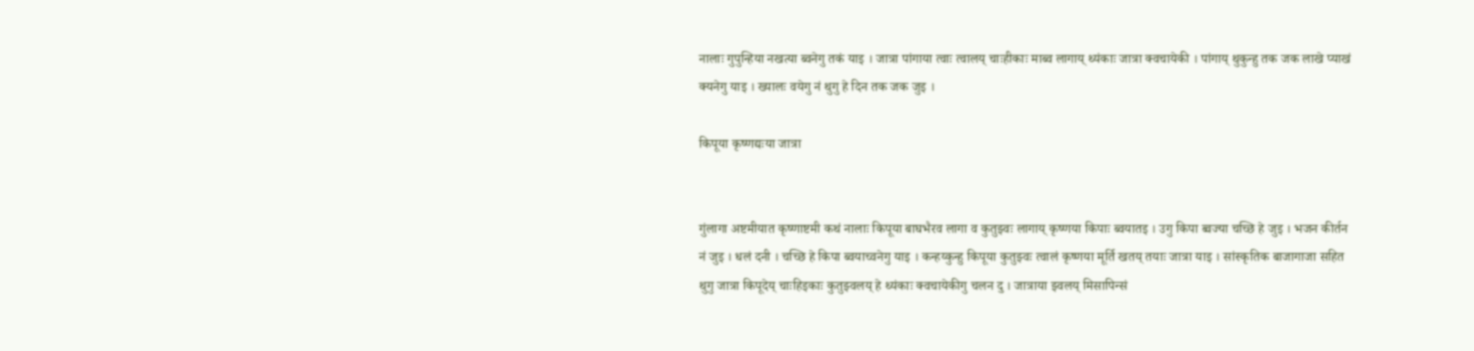नालाः गुपुन्हिया नखत्या ब्वनेगु तकं याइ । जात्रा पांगाया त्वाः त्वालय् चाःहीकाः माब्व लागाय् थ्यंकाः जात्रा क्वचायेकी । पांगाय् थुकुन्हु तक जक लाखे प्याखं क्यनेगु याइ । ख्यालः वयेगु नं थुगु हे दिन तक जक जुइ ।

किपूया कृष्णद्यःया जात्रा


गुंलागा अष्टमीयात कृष्णाष्टमी कथं नालाः किपूया बाघभैरव लागा व कुतुझ्वः लागाय् कृष्णया किपाः ब्वयातइ । उगु किपा ब्वज्या चच्छि हे जुइ । भजन कीर्तन नं जुइ । धलं दनी । चच्छि हे किपा ब्वयाच्वनेगु याइ । कन्हय्कुन्हु किपूया कुतुझ्वः त्वालं कृष्णया मूर्ति खतय् तयाः जात्रा याइ । सांस्कृतिक बाजागाजा सहित थुगु जात्रा किपूदेय् चाःहिइकाः कुतुझ्वलय् हे थ्यंकाः क्वचायेकीगु चलन दु । जात्राया झ्वलय् मिसापिन्सं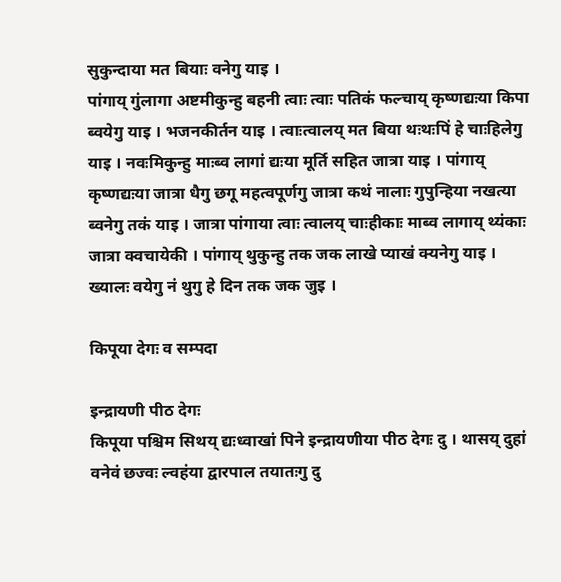सुकुन्दाया मत बियाः वनेगु याइ ।
पांगाय् गुंलागा अष्टमीकुन्हु बहनी त्वाः त्वाः पतिकं फल्चाय् कृष्णद्यःया किपा ब्वयेगु याइ । भजनकीर्तन याइ । त्वाःत्वालय् मत बिया थःथःपिं हे चाःहिलेगु याइ । नवःमिकुन्हु माःब्व लागां द्यःया मूर्ति सहित जात्रा याइ । पांगाय् कृष्णद्यःया जात्रा धैगु छगू महत्वपूर्णगु जात्रा कथं नालाः गुपुन्हिया नखत्या ब्वनेगु तकं याइ । जात्रा पांगाया त्वाः त्वालय् चाःहीकाः माब्व लागाय् थ्यंकाः जात्रा क्वचायेकी । पांगाय् थुकुन्हु तक जक लाखे प्याखं क्यनेगु याइ । ख्यालः वयेगु नं थुगु हे दिन तक जक जुइ ।

किपूया देगः व सम्पदा

इन्द्रायणी पीठ देगः
किपूया पश्चिम सिथय्‌ द्यःध्वाखां पिने इन्द्रायणीया पीठ देगः दु । थासय्‌ दुहां वनेवं छज्वः ल्वहंया द्वारपाल तयातःगु दु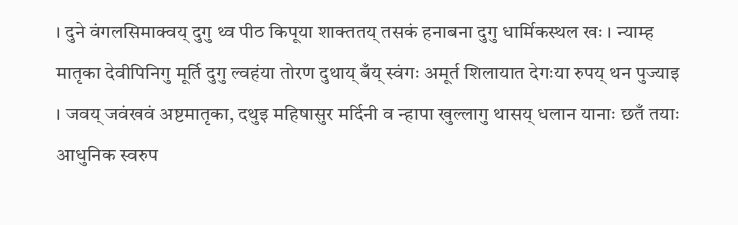। दुने वंगलसिमाक्वय्‌ दुगु थ्व पीठ किपूया शाक्ततय्‌ तसकं हनाबना दुगु धार्मिकस्थल खः । न्याम्ह मातृका देवीपिनिगु मूर्ति दुगु ल्वहंया तोरण दुथाय्‌ बँय्‌ स्वंगः अमूर्त शिलायात देगःया रुपय्‌ थन पुज्याइ । जवय्‌ जवंखवं अष्टमातृका, दथुइ महिषासुर मर्दिनी व न्हापा खुल्लागु थासय्‌ धलान यानाः छतँ तयाः आधुनिक स्वरुप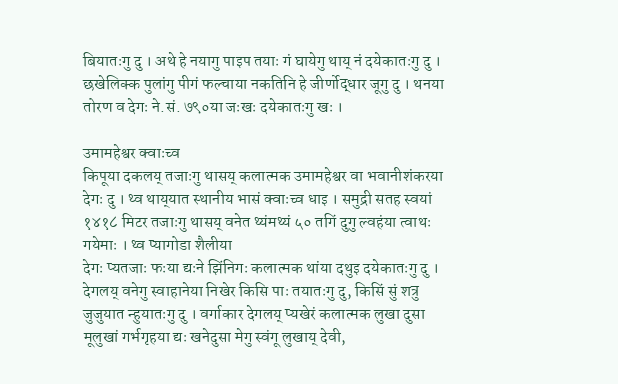बियातःगु दु । अथे हे नयागु पाइप तयाः गं घायेगु थाय्‌ नं दयेकातःगु दु । छखेलिक्क पुलांगु पीगं फल्चाया नकतिनि हे जीर्णोद्धार जूगु दु । थनया तोरण व देगः ने.सं. ७९०या जःखः दयेकातःगु खः ।

उमामहेश्वर क्वाःच्व
किपूया दकलय्‌ तजाःगु थासय्‌ कलात्मक उमामहेश्वर वा भवानीशंकरया देगः दु । थ्व थाय्‌यात स्थानीय भासं क्वाःच्व धाइ । समुद्री सतह स्वयां १४१८ मिटर तजाःगु थासय्‌ वनेत थ्यंमथ्यं ५० तगिं दुगु ल्वहंया त्वाथः गयेमाः । थ्व प्यागोडा शैलीया
देगः प्यतजाः फःया द्यःने झिंनिगः कलात्मक थांया दथुइ दयेकातःगु दु । देगलय्‌ वनेगु स्वाहानेया निखेर किसि पाः तयातःगु दु, किसिं सुं शत्रु जुजुयात न्हुयातःगु दु । वर्गाकार देगलय्‌ प्यखेरं कलात्मक लुखा दुसा मूलुखां गर्भगृहया द्यः खनेदुसा मेगु स्वंगू लुखाय्‌ देवी,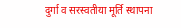दुर्गा व सरस्वतीया मूर्ति स्थापना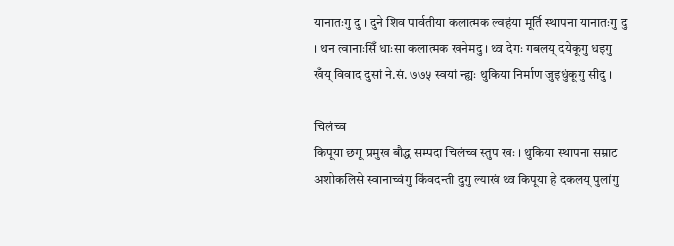यानातःगु दु । दुने शिव पार्वतीया कलात्मक ल्वहंया मूर्ति स्थापना यानातःगु दु । थन त्वानाःसिँ धाःसा कलात्मक खनेमदु । थ्व देगः गबलय्‌ दयेकूगु धइगु खँय्‌ विवाद दुसां ने.सं. ७७५ स्वयां न्ह्यः थुकिया निर्माण जुइधुंकूगु सीदु ।

चिलंच्व
किपूया छगू प्रमुख बौद्ध सम्पदा चिलंच्व स्तुप खः । थुकिया स्थापना सम्राट अशोकलिसे स्वानाच्वंगु किंवदन्ती दुगु ल्याखं थ्व किपूया हे दकलय्‌ पुलांगु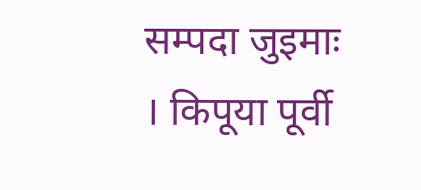सम्पदा जुइमाः । किपूया पूर्वी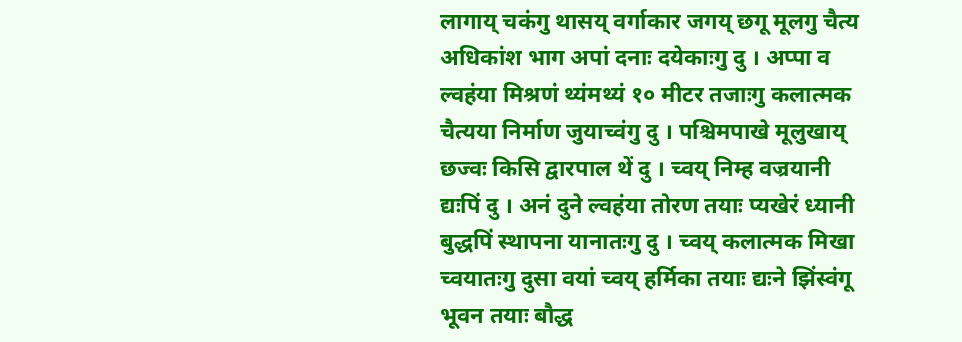लागाय्‌ चकंगु थासय्‌ वर्गाकार जगय्‌ छगू मूलगु चैत्य अधिकांश भाग अपां दनाः दयेकाःगु दु । अप्पा व ल्वहंया मिश्रणं थ्यंमथ्यं १० मीटर तजाःगु कलात्मक चैत्यया निर्माण जुयाच्वंगु दु । पश्चिमपाखे मूलुखाय्‌ छज्वः किसि द्वारपाल थें दु । च्वय्‌ निम्ह वज्रयानी द्यःपिं दु । अनं दुने ल्वहंया तोरण तयाः प्यखेरं ध्यानी बुद्धपिं स्थापना यानातःगु दु । च्वय्‌ कलात्मक मिखा च्वयातःगु दुसा वयां च्वय्‌ हर्मिका तयाः द्यःने झिंस्वंगू भूवन तयाः बौद्ध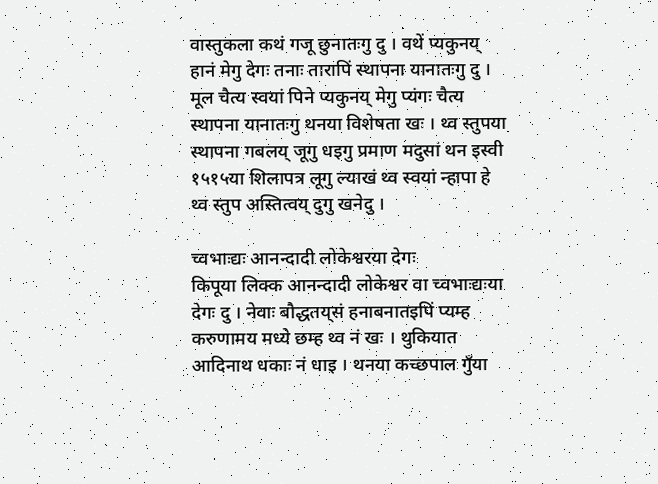वास्तुकला कथं गजू छुनातःगु दु । वथें प्यकुनय्‌ हानं मेगु देगः तनाः तारापिं स्थापना यानातःगु दु । मूल चैत्य स्वयां पिने प्यकुनय्‌ मेगु प्यंगः चैत्य स्थापना यानातःगु थनया विशेषता खः । थ्व स्तुपया स्थापना गबलय्‌ जूगु धइगु प्रमाण मदुसां थन इस्वी १५१५या शिलापत्र लूगु ल्याखं थ्व स्वयां न्हापा हे थ्व स्तुप अस्तित्वय्‌ दुगु खनेदु ।

च्वभाःद्यः आनन्दादी लोकेश्वरया देगः
किपूया लिक्क आनन्दादी लोकेश्वर वा च्वभाःद्यःया देगः दु । नेवाः बौद्धतय्‌सं हनाबनातइपिं प्यम्ह करुणामय मध्ये छम्ह थ्व नं खः । थुकियात आदिनाथ धकाः नं धाइ । थनया कच्छपाल गुँया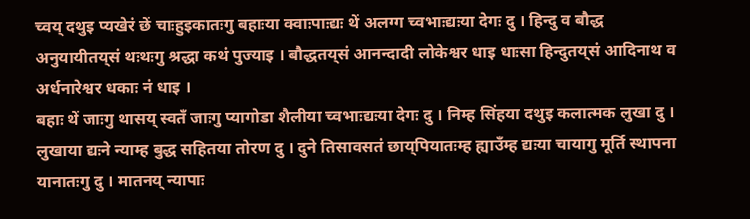च्वय्‌ दथुइ प्यखेरं छें चाःहुइकातःगु बहाःया क्वाःपाःद्यः थें अलग्ग च्वभाःद्यःया देगः दु । हिन्दु व बौद्ध अनुयायीतय्‌सं थःथःगु श्रद्धा कथं पुज्याइ । बौद्धतय्‌सं आनन्दादी लोकेश्वर धाइ धाःसा हिन्दुतय्‌सं आदिनाथ व अर्धनारेश्वर धकाः नं धाइ ।
बहाः थें जाःगु थासय्‌ स्वतँ जाःगु प्यागोडा शैलीया च्वभाःद्यःया देगः दु । निम्ह सिंहया दथुइ कलात्मक लुखा दु । लुखाया द्यःने न्याम्ह बुद्ध सहितया तोरण दु । दुने तिसावसतं छाय्‌पियातःम्ह ह्याउँम्ह द्यःया चायागु मूर्ति स्थापना यानातःगु दु । मातनय्‌ न्यापाः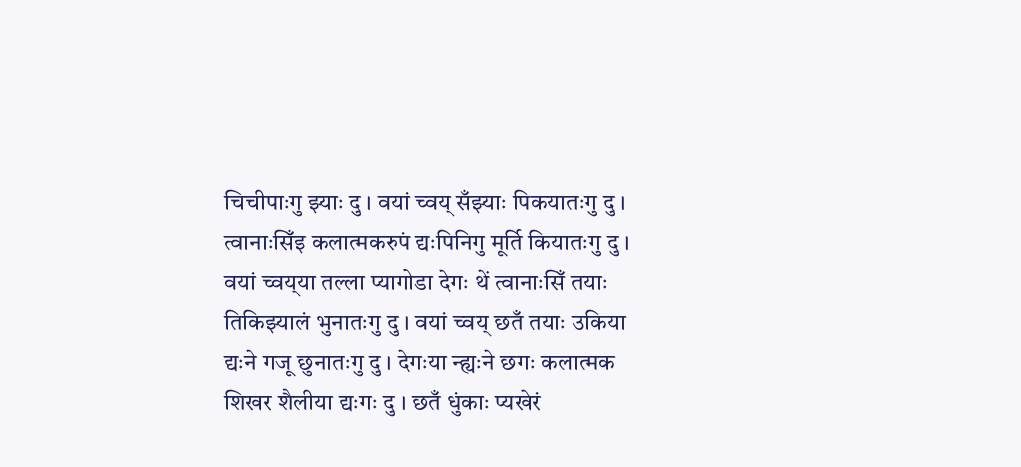चिचीपाःगु झ्याः दु । वयां च्वय्‌ सँझ्याः पिकयातःगु दु । त्वानाःसिँइ कलात्मकरुपं द्यःपिनिगु मूर्ति कियातःगु दु । वयां च्वय्‌या तल्ला प्यागोडा देगः थें त्वानाःसिँ तयाः तिकिझ्यालं भुनातःगु दु । वयां च्वय्‌ छतँ तयाः उकिया द्यःने गजू छुनातःगु दु । देगःया न्ह्यःने छगः कलात्मक शिखर शैलीया द्यःगः दु । छतँ धुंकाः प्यखेरं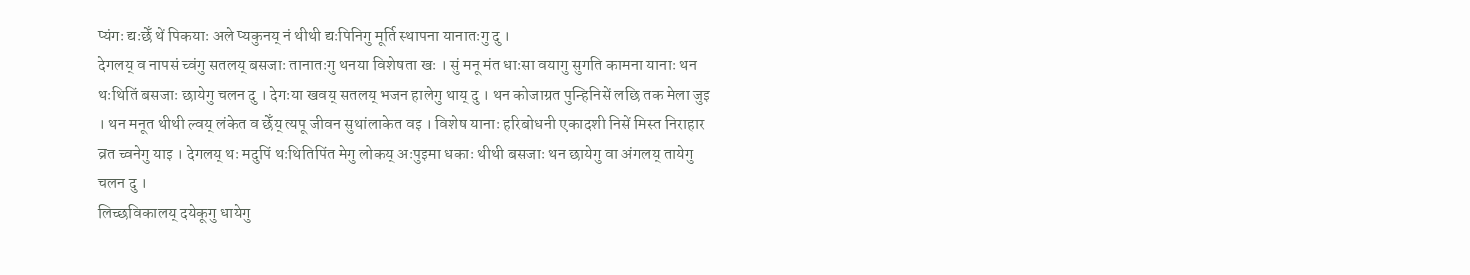प्यंगः द्यःछेँ थें पिकयाः अले प्यकुनय्‌ नं थीथी द्यःपिनिगु मूर्ति स्थापना यानातःगु दु ।
देगलय्‌ व नापसं च्वंगु सतलय्‌ बसजाः तानातःगु थनया विशेषता खः । सुं मनू मंत धाःसा वयागु सुगति कामना यानाः थन थःथितिं बसजाः छायेगु चलन दु । देगःया खवय्‌ सतलय्‌ भजन हालेगु थाय्‌ दु । थन कोजाग्रत पुन्हिनिसें लछि तक मेला जुइ । थन मनूत थीथी ल्वय्‌ लंकेत व छेँय्‌ त्यपू जीवन सुथांलाकेत वइ । विशेष यानाः हरिबोधनी एकादशी निसें मिस्त निराहार व्रत च्वनेगु याइ । देगलय्‌ थः मदुपिं थःथितिपिंत मेगु लोकय्‌ अःपुइमा धकाः थीथी बसजाः थन छायेगु वा अंगलय्‌ तायेगु चलन दु ।
लिच्छविकालय्‌ दयेकूगु धायेगु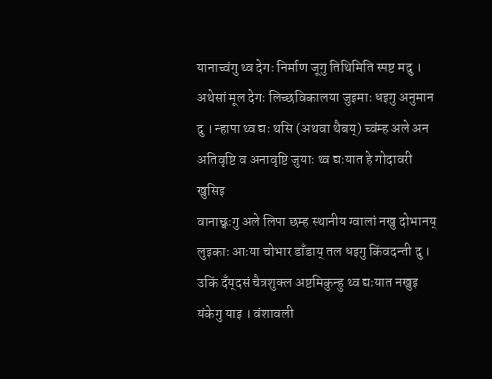यानाच्वंगु थ्व देगः निर्माण जूगु तिथिमिति स्पष्ट मदु । अथेसां मूल देगः लिच्छविकालया जुइमाः धइगु अनुमान दु । न्हापा थ्व द्यः थसि (अथवा थैबय्‌) च्वंम्ह अले अन अतिवृष्टि व अनावृष्टि जुयाः थ्व द्यःयात हे गोदावरी खुसिइ
वानाछ्वःगु अले लिपा छम्ह स्थानीय ग्वालां नखु दोभानय्‌ लुइकाः आःया चोभार डाँडाय्‌ तल धइगु किंवदन्ती दु । उकिं दँय्‌दसं चैत्रशुक्ल अष्टमिकुन्हु थ्व द्यःयात नखुइ यंकेगु याइ । वंशावली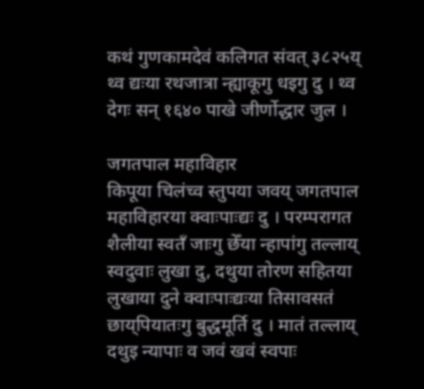कथं गुणकामदेवं कलिगत संवत् ३८२५य्‌ थ्व द्यःया रथजात्रा न्ह्याकूगु धइगु दु । थ्व देगः सन् १६४० पाखे जीर्णोद्धार जुल ।

जगतपाल महाविहार
किपूया चिलंच्व स्तुपया जवय्‌ जगतपाल महाविहारया क्वाःपाःद्यः दु । परम्परागत शैलीया स्वतँ जाःगु छेँया न्हापांगु तल्लाय्‌ स्वदुवाः लुखा दु, दथुया तोरण सहितया लुखाया दुने क्वाःपाःद्यःया तिसावसतं छाय्‌पियातःगु बुद्धमूर्ति दु । मातं तल्लाय्‌ दथुइ न्यापाः व जवं खवं स्वपाः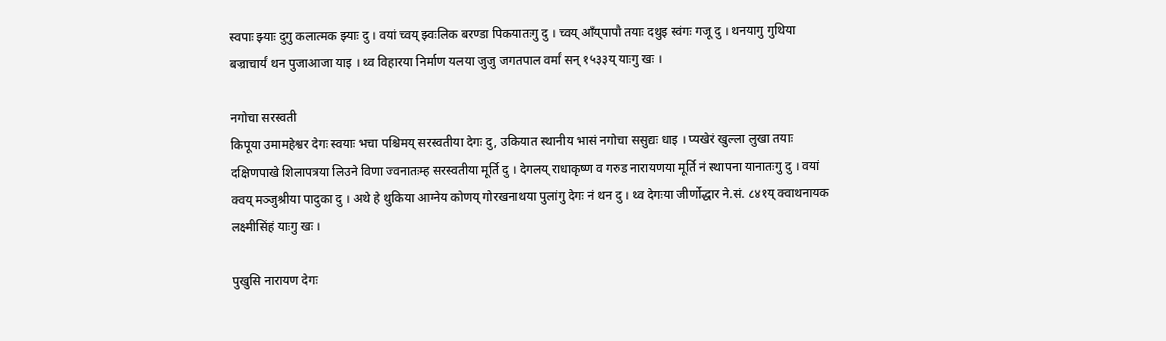स्वपाः झ्याः दुगु कलात्मक झ्याः दु । वयां च्वय्‌ झ्वःलिक बरण्डा पिकयातःगु दु । च्वय्‌ आँय्‌पापौ तयाः दथुइ स्वंगः गजू दु । थनयागु गुथिया बज्राचार्यं थन पुजाआजा याइ । थ्व विहारया निर्माण यलया जुजु जगतपाल वर्मां सन् १५३३य्‌ याःगु खः ।

नगोचा सरस्वती
किपूया उमामहेश्वर देगः स्वयाः भचा पश्चिमय्‌ सरस्वतीया देगः दु, उकियात स्थानीय भासं नगोचा ससुद्यः धाइ । प्यखेरं खुल्ला लुखा तयाः दक्षिणपाखे शिलापत्रया लिउने विणा ज्वनातःम्ह सरस्वतीया मूर्ति दु । देगलय्‌ राधाकृष्ण व गरुड नारायणया मूर्ति नं स्थापना यानातःगु दु । वयां क्वय्‌ मञ्जुश्रीया पादुका दु । अथे हे थुकिया आग्नेय कोणय्‌ गोरखनाथया पुलांगु देगः नं थन दु । थ्व देगःया जीर्णोद्धार ने.सं. ८४१य्‌ क्वाथनायक लक्ष्मीसिंहं याःगु खः ।

पुखुसि नारायण देगः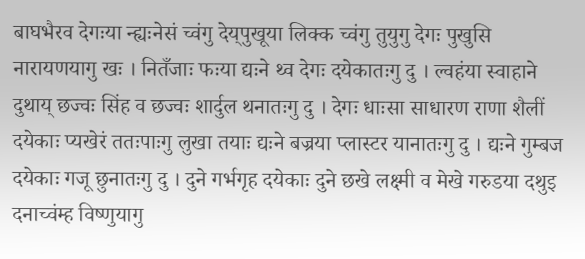बाघभैरव देगःया न्ह्यःनेसं च्वंगु देय्‌पुखूया लिक्क च्वंगु तुयुगु देगः पुखुसि नारायणयागु खः । नितँजाः फःया द्यःने थ्व देगः दयेकातःगु दु । ल्वहंया स्वाहाने दुथाय्‌ छज्वः सिंह व छज्वः शार्दुल थनातःगु दु । देगः धाःसा साधारण राणा शैलीं दयेकाः प्यखेरं ततःपाःगु लुखा तयाः द्यःने बज्रया प्लास्टर यानातःगु दु । द्यःने गुम्बज दयेकाः गजू छुनातःगु दु । दुने गर्भगृह दयेकाः दुने छखे लक्ष्मी व मेखे गरुडया दथुइ दनाच्वंम्ह विष्णुयागु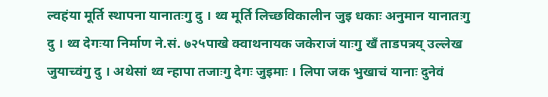ल्वहंया मूर्ति स्थापना यानातःगु दु । थ्व मूर्ति लिच्छविकालीन जुइ धकाः अनुमान यानातःगु दु । थ्व देगःया निर्माण ने.सं. ७२५पाखे क्वाथनायक जकेराजं याःगु खँ ताडपत्रय्‌ उल्लेख जुयाच्वंगु दु । अथेसां थ्व न्हापा तजाःगु देगः जुइमाः । लिपा जक भुखाचं यानाः दुनेवं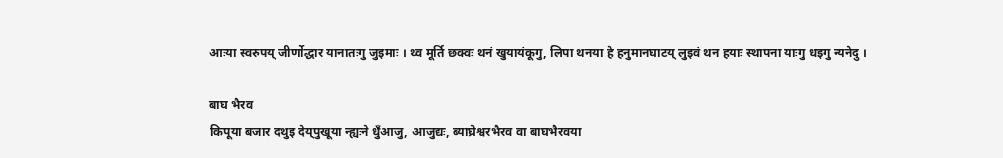आःया स्वरुपय्‌ जीर्णोद्धार यानातःगु जुइमाः । थ्व मूर्ति छक्वः थनं खुयायंकूगु, लिपा थनया हे हनुमानघाटय्‌ लुइवं थन हयाः स्थापना याःगु धइगु न्यनेदु ।

बाघ भैरव
किपूया बजार दथुइ देय्‌पुखूया न्ह्यःने धुँआजु, आजुद्यः, ब्याघ्रेश्वरभैरव वा बाघभैरवया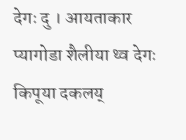देगः दु । आयताकार प्यागोडा शैलीया थ्व देगः किपूया दकलय्‌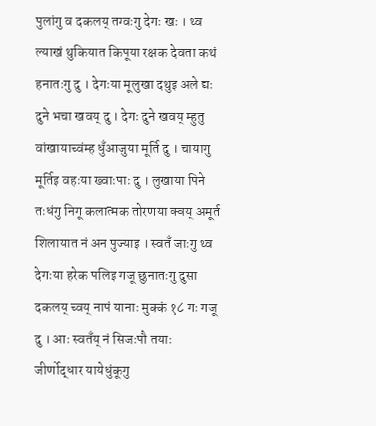पुलांगु व दकलय्‌ तग्वःगु देगः खः । थ्व ल्याखं थुकियात किपूया रक्षक देवता कथं हनातःगु दु । देगःया मूलुखा दथुइ अले द्यः दुने भचा खवय्‌ दु । देगः दुने खवय्‌ म्हुतु वांखायाच्वंम्ह धुँआजुया मूर्ति दु । चायागु मूर्तिइ वहःया ख्वाःपाः दु । लुखाया पिने तःधंगु निगू कलात्मक तोरणया क्वय्‌ अमूर्त शिलायात नं अन पुज्याइ । स्वतँ जाःगु थ्व देगःया हरेक पलिइ गजू छुनातःगु दुसा दकलय्‌ च्वय्‌ नापं यानाः मुक्कं १८ गः गजू दु । आः स्वतँय्‌ नं सिजःपौ तयाः जीर्णोद्धार यायेधुंकूगु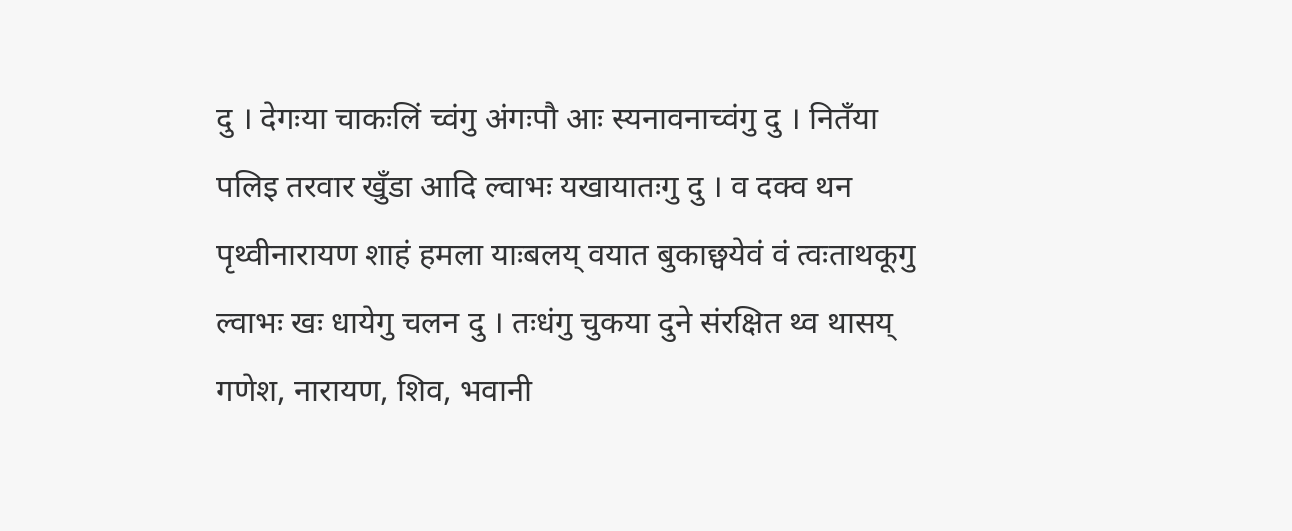दु । देगःया चाकःलिं च्वंगु अंगःपौ आः स्यनावनाच्वंगु दु । नितँया पलिइ तरवार खुँडा आदि ल्वाभः यखायातःगु दु । व दक्व थन पृथ्वीनारायण शाहं हमला याःबलय्‌ वयात बुकाछ्वयेवं वं त्वःताथकूगु ल्वाभः खः धायेगु चलन दु । तःधंगु चुकया दुने संरक्षित थ्व थासय्‌ गणेश, नारायण, शिव, भवानी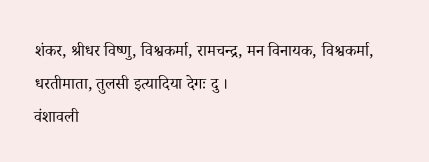शंकर, श्रीधर विष्णु, विश्वकर्मा, रामचन्द्र, मन विनायक, विश्वकर्मा, धरतीमाता, तुलसी इत्यादिया देगः दु ।
वंशावली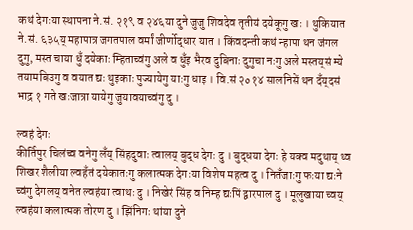कथं देगःया स्थापना ने.सं. २१९ व २४६या दुने जुजु शिवदेव तृतीयं दयेकूगु खः । थुकियात ने.सं. ६३५य्‌ महापात्र जगतपाल वर्मां जीर्णोद्धार यात । किंवदन्ती कथं न्हापा थन जंगल दुगु, मस्त चाया धुँ दयेकाः म्हिताच्वंगु अले व धुँइ भैरव दुबिनाः दुगुचा नःगु अले मस्तय्‌सं म्ये तयामबिउगु व वयात द्यः थुइकाः पुज्यायेगु याःगु धाइ । वि.सं २०१४ सालनिसें थन दँय्‌दसं भाद्र १ गते खःजात्रा यायेगु जुयावयाच्वंगु दु ।

ल्वहं देगः
कीर्तिपुर चिलंच्व वनेगु लँय्‌ सिंहदुवाः त्वालय्‌ बुद्ध देगः दु । बुद्धया देगः हे यक्व मदुथाय्‌ थ्व शिखर शैलीया ल्वहँतं दयेकातःगु कलात्मक देगःया विशेष महत्व दु । नितँजाःगु फःया द्यःने च्वंगु देगलय्‌ वनेत ल्वहंया त्वाथः दु । निखेरं सिंह व निम्ह द्यःपिं द्वारपाल दु । मूलुखाया च्वय्‌ ल्वहंया कलात्मक तोरण दु । झिंनिगः थांया दुने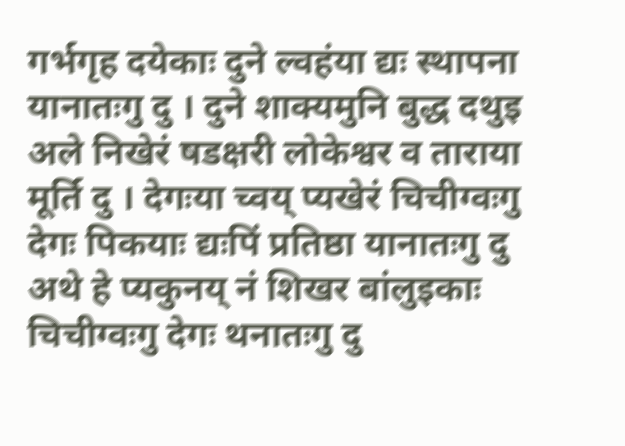गर्भगृह दयेकाः दुने ल्वहंया द्यः स्थापना यानातःगु दु । दुने शाक्यमुनि बुद्ध दथुइ अले निखेरं षडक्षरी लोकेश्वर व ताराया मूर्ति दु । देगःया च्वय्‌ प्यखेरं चिचीग्वःगु देगः पिकयाः द्यःपिं प्रतिष्ठा यानातःगु दु अथे हे प्यकुनय्‌ नं शिखर बांलुइकाः चिचीग्वःगु देगः थनातःगु दु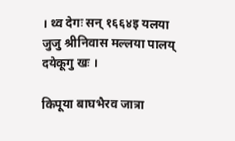। थ्व देगः सन् १६६४इ यलया जुजु श्रीनिवास मल्लया पालय्‌ दयेकूगु खः ।

किपूया बाघभैरव जात्रा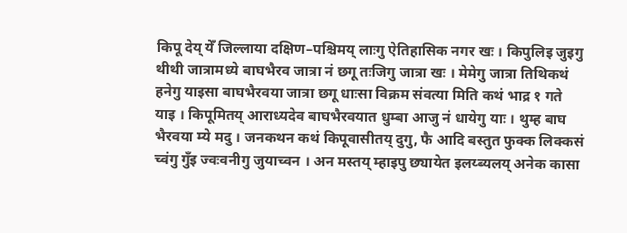किपू देय् येँ जिल्लाया दक्षिण–पश्चिमय् लाःगु ऐतिहासिक नगर खः । किपुलिइ जुइगु थीथी जात्रामध्ये बाघभैरव जात्रा नं छगू तःजिगु जात्रा खः । मेमेगु जात्रा तिथिकथं हनेगु याइसा बाघभैरवया जात्रा छगू धाःसा विक्रम संवत्या मिति कथं भाद्र १ गते याइ । किपूमितय् आराध्यदेव बाघभैरवयात धुम्बा आजु नं धायेगु याः । थुम्ह बाघ भैरवया म्ये मदु । जनकथन कथं किपूवासीतय् दुगु, फै आदि बस्तुत फुक्क लिक्कसं च्वंगु गुँइ ज्वःवनीगु जुयाच्वन । अन मस्तय् म्हाइपु छ्यायेत इलय्ब्यलय् अनेक कासा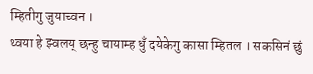म्हितीगु जुयाच्वन ।
थ्वया हे झ्वलय् छन्हु चायाम्ह धुँ दयेकेगु कासा म्हितल । सकसिनं छुं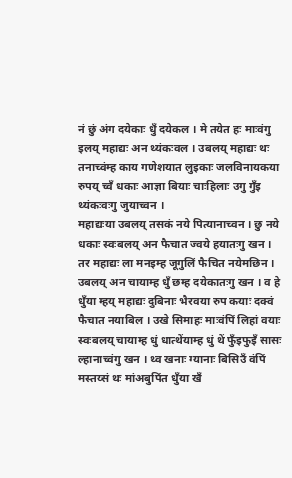नं छुं अंग दयेकाः धुँ दयेकल । मे तयेत हः माःवंगु इलय् महाद्यः अन थ्यंकःवल । उबलय् महाद्यः थः तनाच्वंम्ह काय गणेशयात लुइकाः जलविनायकया रुपय् च्वँ धकाः आज्ञा बियाः चाःहिलाः उगु गुँइ थ्यंकःवःगु जुयाच्वन ।
महाद्यःया उबलय् तसकं नये पित्यानाच्वन । छु नये धकाः स्वःबलय् अन फैचात ज्वये हयातःगु खन । तर महाद्यः ला मनइम्ह जूगुलिं फैचित नयेमछिन । उबलय् अन चायाम्ह धुँ छम्ह दयेकातःगु खन । व हे धुँया म्हय् महाद्यः दुबिनाः भैरवया रुप कयाः दक्वं फैचात नयाबिल । उखे सिमाहः माःवंपिं लिहां वयाः स्वःबलय् चायाम्ह धुं धात्थेंयाम्ह धुं थें फुँइफुइँ सासः ल्हानाच्वंगु खन । थ्व खनाः ग्यानाः बिसिउँ वंपिं मस्तय्सं थः मांअबुपिंत धुँया खँ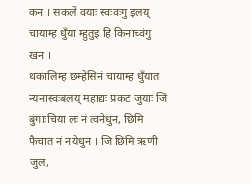कन । सकलें वयाः स्वःवःगु इलय् चायाम्ह धुँया म्हुतुइ हि किनाच्वंगु खन ।
थकालिम्ह छम्हेसिनं चायाम्ह धुँयात न्यनास्वःबलय् महाद्यः प्रकट जुयाः जिं बुंगाःचिया लः नं त्वनेधुन, छिमि फैचात नं नयेधुन । जि छिमि ऋणी जुल,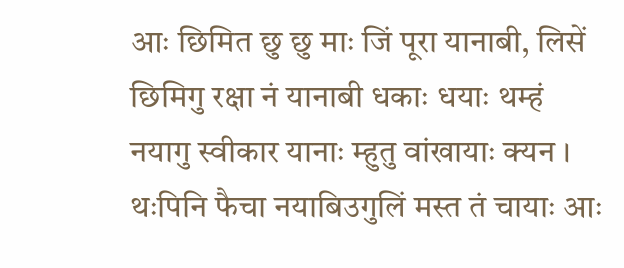आः छिमित छु छु माः जिं पूरा यानाबी, लिसें छिमिगु रक्षा नं यानाबी धकाः धयाः थम्हं नयागु स्वीकार यानाः म्हुतु वांखायाः क्यन । थःपिनि फैचा नयाबिउगुलिं मस्त तं चायाः आः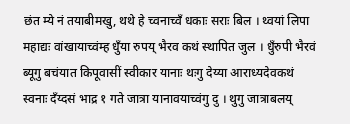छंत म्ये नं तयाबीमखु, थथे हे च्वनाच्वँ धकाः सराः बिल । थ्वयां लिपा महाद्यः वांखायाच्वंम्ह धुँया रुपय् भैरव कथं स्थापित जुल । धुँरुपी भैरवं ब्यूगु बचंयात किपूवासीं स्वीकार यानाः थःगु देय्या आराध्यदेवकथं स्वनाः दँय्दसं भाद्र १ गते जात्रा यानावयाच्वंगु दु । थुगु जात्राबलय्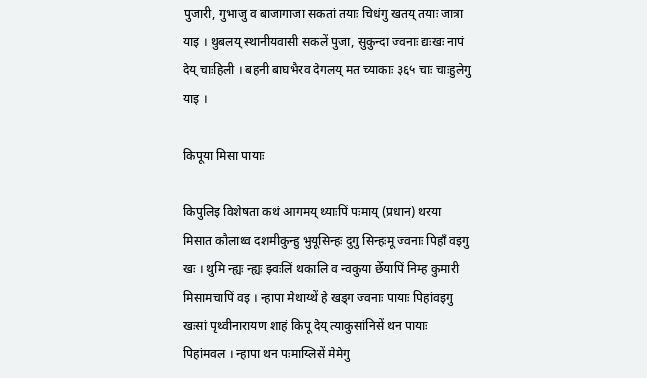पुजारी, गुभाजु व बाजागाजा सकतां तयाः चिधंगु खतय् तयाः जात्रा याइ । थुबलय् स्थानीयवासी सकलें पुजा, सुकुन्दा ज्वनाः द्यःखः नापं देय् चाःहिली । बहनी बाघभैरव देगलय् मत च्याकाः ३६५ चाः चाःहुलेगु याइ ।

किपूया मिसा पायाः

किपुलिइ विशेषता कथं आगमय् थ्याःपिं पःमाय् (प्रधान) थरया मिसात कौलाथ्व दशमीकुन्हु भुयूसिन्हः दुगु सिन्हःमू ज्वनाः पिहाँ वइगु खः । थुमि न्ह्यः न्ह्यः झ्वःलिं थकालि व न्वकुया छेँयापिं निम्ह कुमारी मिसामचापिं वइ । न्हापा मेथाय्थें हे खड्ग ज्वनाः पायाः पिहांवइगु खःसां पृथ्वीनारायण शाहं किपू देय् त्याकुसांनिसें थन पायाः पिहांमवल । न्हापा थन पःमाय्लिसें मेमेगु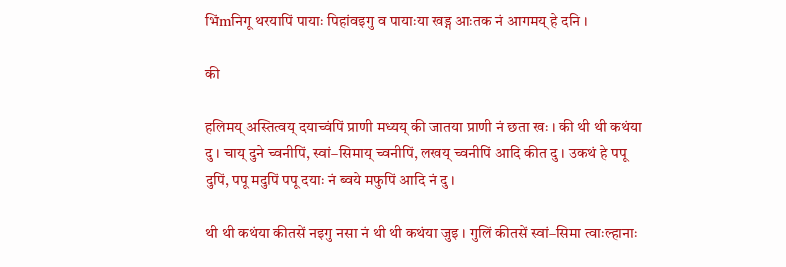भिंmनिगू थरयापिं पायाः पिहांवइगु व पायाःया खड्ग आःतक नं आगमय् हे दनि ।

की

हलिमय्‌ अस्तित्वय्‌ दयाच्वंपिं प्राणी मध्यय्‌ की जातया प्राणी नं छता खः । की थी थी कथंया दु । चाय्‌ दुने च्वनीपिं, स्वां–सिमाय्‌ च्वनीपिं, लखय्‌ च्वनीपिं आदि कीत दु । उकथं हे पपू दुपिं, पपू मदुपिं पपू दयाः नं ब्वये मफुपिं आदि नं दु ।

थी थी कथंया कीतसें नइगु नसा नं थी थी कथंया जुइ । गुलिं कीतसें स्वां–सिमा त्वाःल्हानाः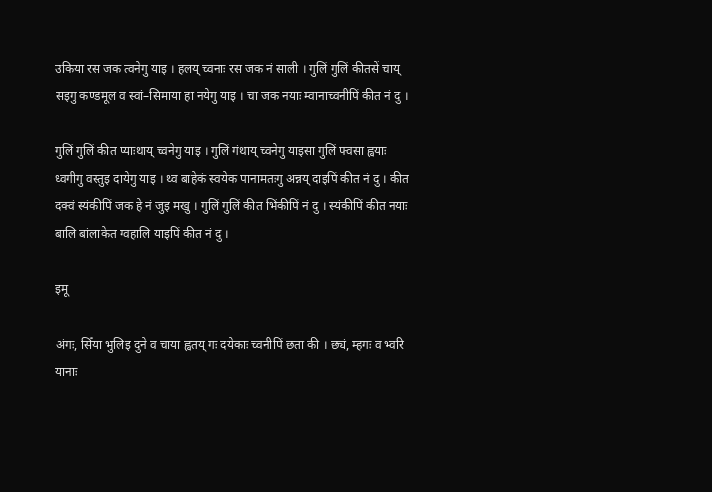उकिया रस जक त्वनेगु याइ । हलय्‌ च्वनाः रस जक नं साली । गुलिं गुलिं कीतसें चाय्‌ सइगु कण्डमूल व स्वां–सिमाया हा नयेगु याइ । चा जक नयाः म्वानाच्वनीपिं कीत नं दु ।

गुलिं गुलिं कीत प्याःथाय्‌ च्वनेगु याइ । गुलिं गंथाय्‌ च्वनेगु याइसा गुलिं फ्वसा ह्वयाः ध्वगीगु वस्तुइ दायेगु याइ । थ्व बाहेकं स्वयेक पानामतःगु अन्नय्‌ दाइपिं कीत नं दु । कीत दक्वं स्यंकीपिं जक हे नं जुइ मखु । गुलिं गुलिं कीत भिंकीपिं नं दु । स्यंकीपिं कीत नयाः बालि बांलाकेत ग्वहालि याइपिं कीत नं दु ।

इमू

अंगः, सिँया भुलिइ दुने व चाया ह्वतय्‌ गः दयेकाः च्वनीपिं छता की । छ्यं, म्हगः व भ्वरि यानाः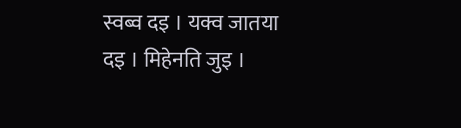स्वब्व दइ । यक्व जातया दइ । मिहेनति जुइ ।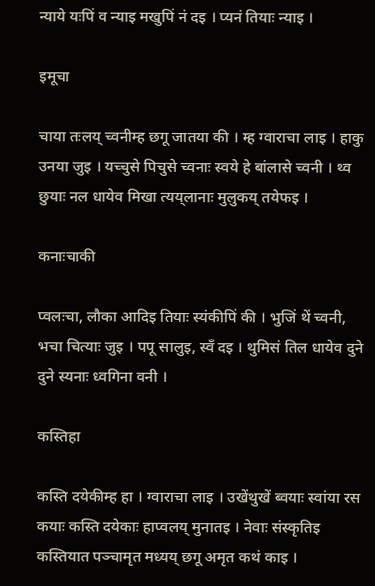न्याये यःपिं व न्याइ मखुपिं नं दइ । प्यनं तियाः न्याइ ।

इमूचा

चाया तःलय्‌ च्वनीम्ह छगू जातया की । म्ह ग्वाराचा लाइ । हाकु उनया जुइ । यच्चुसे पिचुसे च्वनाः स्वये हे बांलासे च्वनी । थ्व छुयाः नल धायेव मिखा त्यय्‌लानाः मुलुकय्‌ तयेफइ ।

कनाःचाकी

प्वलःचा, लौका आदिइ तियाः स्यंकीपिं की । भुजिं थें च्वनी, भचा चित्याः जुइ । पपू सालुइ, स्वँ दइ । थुमिसं तिल धायेव दुने दुने स्यनाः ध्वगिना वनी ।

कस्तिहा

कस्ति दयेकीम्ह हा । ग्वाराचा लाइ । उखेंथुखें ब्वयाः स्वांया रस कयाः कस्ति दयेकाः हाप्वलय्‌ मुनातइ । नेवाः संस्कृतिइ कस्तियात पञ्चामृत मध्यय्‌ छगू अमृत कथं काइ ।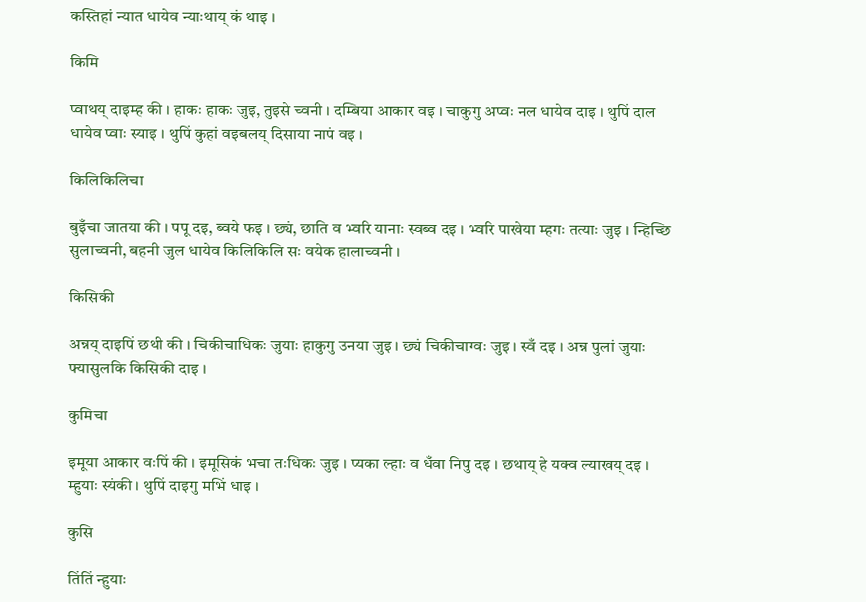कस्तिहां न्यात धायेव न्याःथाय्‌ कं थाइ ।

किमि

प्वाथय्‌ दाइम्ह की । हाकः हाकः जुइ, तुइसे च्वनी । दम्बिया आकार वइ । चाकुगु अप्वः नल धायेव दाइ । थुपिं दाल धायेव प्वाः स्याइ । थुपिं कुहां वइबलय्‌ दिसाया नापं वइ ।

किलिकिलिचा

बुइँचा जातया की । पपू दइ, ब्वये फइ । छ्यं, छाति व भ्वरि यानाः स्वब्व दइ । भ्वरि पाखेया म्हगः तत्याः जुइ । न्हिच्छि सुलाच्वनी, बहनी जुल धायेव किलिकिलि सः वयेक हालाच्वनी ।

किसिकी

अन्नय्‌ दाइपिं छथी की । चिकीचाधिकः जुयाः हाकुगु उनया जुइ । छ्यं चिकीचाग्वः जुइ । स्वँ दइ । अन्न पुलां जुयाः फ्यासुलकि किसिकी दाइ ।

कुमिचा

इमूया आकार वःपिं की । इमूसिकं भचा तःधिकः जुइ । प्यका ल्हाः व धँवा निपु दइ । छथाय्‌ हे यक्व ल्याखय्‌ दइ । म्हुयाः स्यंकी । थुपिं दाइगु मभिं धाइ ।

कुसि

तिंतिं न्हुयाः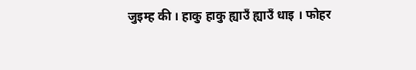जुइम्ह की । हाकु हाकु ह्याउँ ह्याउँ धाइ । फोहर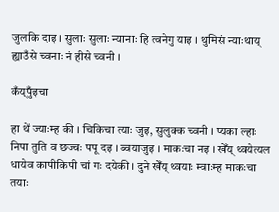जुलकि दाइ । सुलाः सुलाः न्यानाः हि त्वनेगु याइ । थुमिसं न्याःथाय्‌ ह्याउँसे च्वनाः नं हीसे च्वनी ।

कँय्‌पुँइचा

हा थें ज्याःम्ह की । चिकिचा त्याः जुइ, सुलुक्क च्वनी । प्यका ल्हाः निपा तुति व छज्वः पपू दइ । ब्वयाजुइ । माकःचा नइ । खेँय्‌ थ्वयेत्यल धायेव कापीकिपी चां गः दयेकी । दुने खेँय्‌ थ्वयाः म्वाःम्ह माकःचा तयाः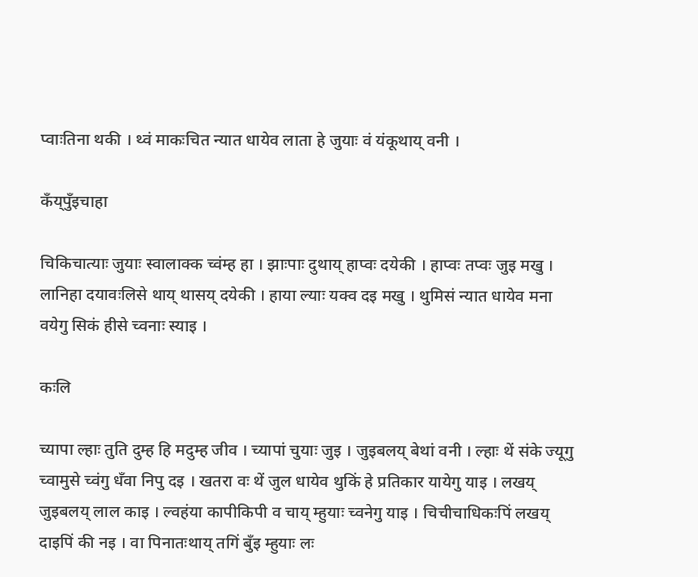प्वाःतिना थकी । थ्वं माकःचित न्यात धायेव लाता हे जुयाः वं यंकूथाय्‌ वनी ।

कँय्‌पुँइचाहा

चिकिचात्याः जुयाः स्वालाक्क च्वंम्ह हा । झाःपाः दुथाय्‌ हाप्वः दयेकी । हाप्वः तप्वः जुइ मखु । लानिहा दयावःलिसे थाय्‌ थासय्‌ दयेकी । हाया ल्याः यक्व दइ मखु । थुमिसं न्यात धायेव मना वयेगु सिकं हीसे च्वनाः स्याइ ।

कःलि

च्यापा ल्हाः तुति दुम्ह हि मदुम्ह जीव । च्यापां चुयाः जुइ । जुइबलय्‌ बेथां वनी । ल्हाः थें संके ज्यूगु च्वामुसे च्वंगु धँवा निपु दइ । खतरा वः थें जुल धायेव थुकिं हे प्रतिकार यायेगु याइ । लखय्‌ जुइबलय्‌ लाल काइ । ल्वहंया कापीकिपी व चाय्‌ म्हुयाः च्वनेगु याइ । चिचीचाधिकःपिं लखय्‌ दाइपिं की नइ । वा पिनातःथाय्‌ तगिं बुँइ म्हुयाः लः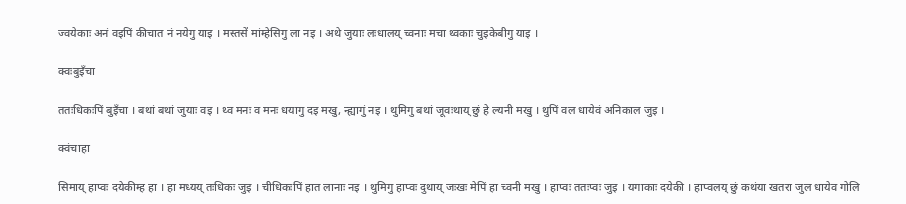ज्वयेकाः अनं वइपिं कीचात नं नयेगु याइ । मस्तसें मांम्हेसिगु ला नइ । अथे जुयाः लःधालय्‌ च्वनाः मचा थ्वकाः चुइकेबीगु याइ ।

क्वःबुइँचा

ततःधिकःपिं बुइँचा । बथां बथां जुयाः वइ । थ्व मनः व मनः धयागु दइ मखु, न्ह्यागुं नइ । थुमिगु बथां जूवःथाय्‌ छुं हे ल्यनी मखु । थुपिं वल धायेवं अनिकाल जुइ ।

क्वंचाहा

सिमाय्‌ हाप्वः दयेकीम्ह हा । हा मध्यय्‌ तःधिकः जुइ । चीधिकःपिं हात लानाः नइ । थुमिगु हाप्वः दुथाय्‌ जःखः मेपिं हा च्वनी मखु । हाप्वः ततःप्वः जुइ । यगाकाः दयेकी । हाप्वलय्‌ छुं कथंया खतरा जुल धायेव गोलि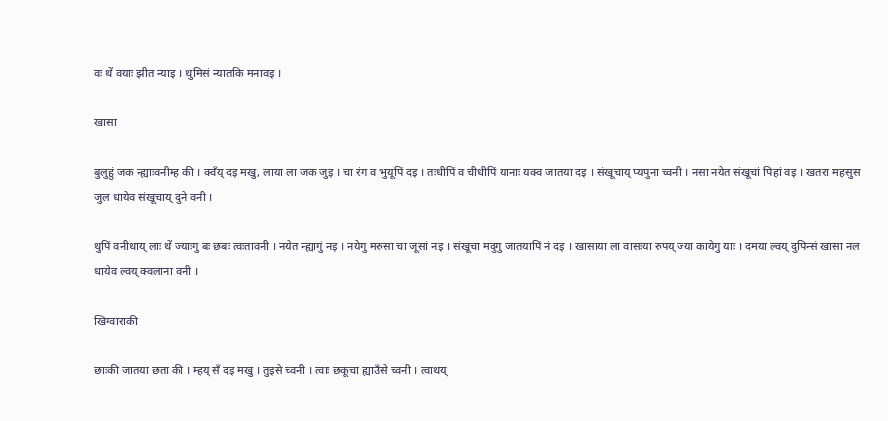वः थें वयाः झीत न्याइ । थुमिसं न्यातकि मनावइ ।

खासा

बुलुहुं जक न्ह्याःवनीम्ह की । क्वँय्‌ दइ मखु, लाया ला जक जुइ । चा रंग व भुयूपिं दइ । तःधीपिं व चीधीपिं यानाः यक्व जातया दइ । संखूचाय्‌ प्यपुना च्वनी । नसा नयेत संखूचां पिहां वइ । खतरा महसुस जुल धायेव संखूचाय्‌ दुने वनी ।

थुपिं वनीथाय्‌ लाः थें ज्याःगु बः छबः त्वःतावनी । नयेत न्ह्यागुं नइ । नयेगु मरुसा चा जूसां नइ । संखूचा मदुगु जातयापिं नं दइ । खासाया ला वासःया रुपय्‌ ज्या कायेगु याः । दमया ल्वय्‌ दुपिन्सं खासा नल धायेव ल्वय्‌ क्वलाना वनी ।

खिग्वाराकी

छाःकी जातया छता की । म्हय्‌ सँ दइ मखु । तुइसे च्वनी । त्वाः छकूचा ह्याउँसे च्वनी । त्वाथय्‌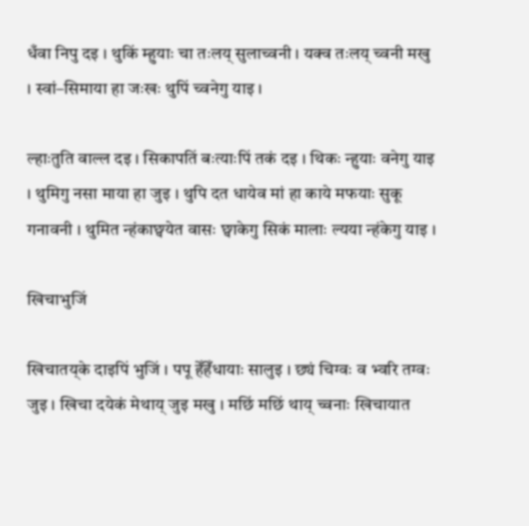धँवा निपु दइ । थुकिं म्हुयाः चा तःलय्‌ सुलाच्वनी । यक्व तःलय्‌ च्वनी मखु । स्वां–सिमाया हा जःखः थुपिं च्वनेगु याइ ।

ल्हाःतुति वाल्ल दइ । सिकापतिं बःत्याःपिं तकं दइ । थिकः न्हुयाः वनेगु याइ । थुमिगु नसा माया हा जुइ । थुपि दत धायेव मां हा काये मफयाः सुकू गनावनी । थुमित न्हंकाछ्वयेत वासः छ्वाकेगु सिकं मालाः ल्यया न्हंकेगु याइ ।

खिचाभुजिं

खिचातय्‌के दाइपिं भुजिं । पपू हेँहेँधायाः सालुइ । छ्यं चिग्वः व भ्वरि तग्वः जुइ । खिचा दयेकं मेथाय्‌ जुइ मखु । मछिं मछिं थाय्‌ च्वनाः खिचायात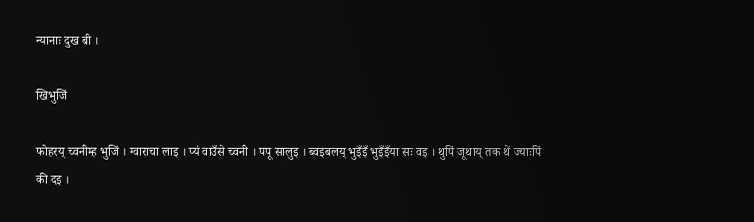न्यानाः दुख बी ।

खिभुजिं

फोहरय्‌ च्वनीम्ह भुजिं । ग्वाराचा लाइ । प्यं वाउँसे च्वनी । पपू सालुइ । ब्वइबलय्‌ भुइँइँ भुइँइँया सः वइ । थुपिं जूथाय्‌ तक थें ज्याःपिं की दइ ।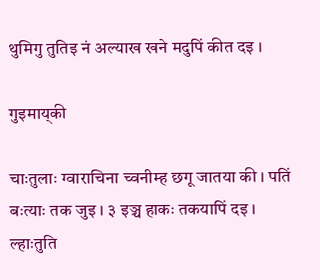थुमिगु तुतिइ नं अल्याख खने मदुपिं कीत दइ ।

गुइमाय्‌की

चाःतुलाः ग्वाराचिना च्वनीम्ह छगू जातया की । पतिं बःत्याः तक जुइ । ३ इञ्च हाकः तकयापिं दइ । ल्हाःतुति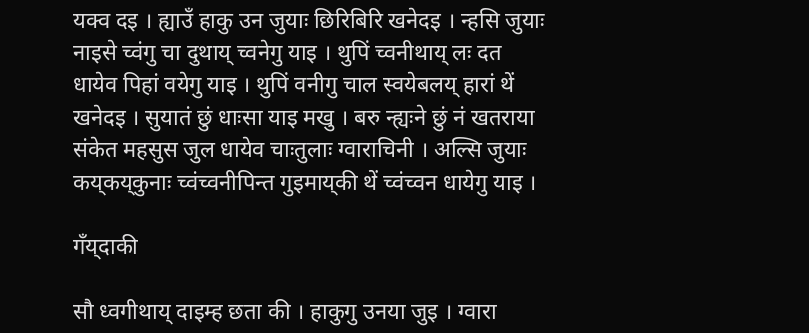यक्व दइ । ह्याउँ हाकु उन जुयाः छिरिबिरि खनेदइ । न्हसि जुयाः नाइसे च्वंगु चा दुथाय्‌ च्वनेगु याइ । थुपिं च्वनीथाय्‌ लः दत धायेव पिहां वयेगु याइ । थुपिं वनीगु चाल स्वयेबलय्‌ हारां थें खनेदइ । सुयातं छुं धाःसा याइ मखु । बरु न्ह्यःने छुं नं खतराया संकेत महसुस जुल धायेव चाःतुलाः ग्वाराचिनी । अल्सि जुयाः कय्‌कय्‌कुनाः च्वंच्वनीपिन्त गुइमाय्‌की थें च्वंच्वन धायेगु याइ ।

गँय्‌दाकी

सौ ध्वगीथाय्‌ दाइम्ह छता की । हाकुगु उनया जुइ । ग्वारा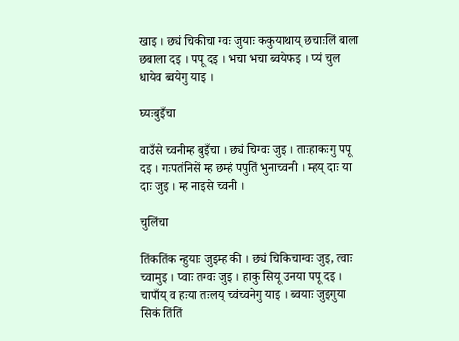खाइ । छ्यं चिकीचा ग्वः जुयाः ककुयाथाय्‌ छचाःलिं बाला छबाला दइ । पपू दइ । भचा भचा ब्वयेफइ । प्यं चुल धायेव ब्वयेगु याइ ।

घ्यःबुइँचा

वाउँसे च्वनीम्ह बुइँचा । छ्यं चिग्वः जुइ । ताःहाकःगु पपू दइ । गःपतंनिसें म्ह छम्हं पपुतिं भुनाच्वनी । म्हय्‌ दाः या दाः जुइ । म्ह नाइसे च्वनी ।

चुलिंचा

तिंकतिंक न्हुयाः जुइम्ह की । छ्यं चिकिचाग्वः जुइ, त्वाः च्वामुइ । प्वाः तग्वः जुइ । हाकु सियू उनया पपू दइ । चापाँय्‌ व हःया तःलय्‌ च्वंच्वनेगु याइ । ब्वयाः जुइगुया सिकं तिंतिं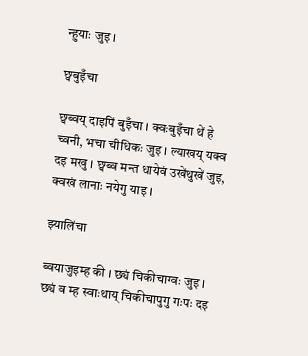न्हुयाः जुइ ।

छ्वबुइँचा

छ्वब्वय्‌ दाइपिं बुइँचा । क्वःबुइँचा थें हे च्वनी, भचा चीधिकः जुइ । ल्याखय्‌ यक्व दइ मखु । छ्वब्व मन्त धायेवं उखेंथुखें जुइ, क्वखं लानाः नयेगु याइ ।

झ्यालिंचा

ब्वयाजुइम्ह की । छ्यं चिकीचाग्वः जुइ । छ्यं व म्ह स्वाःथाय्‌ चिकीचापुगु गःपः दइ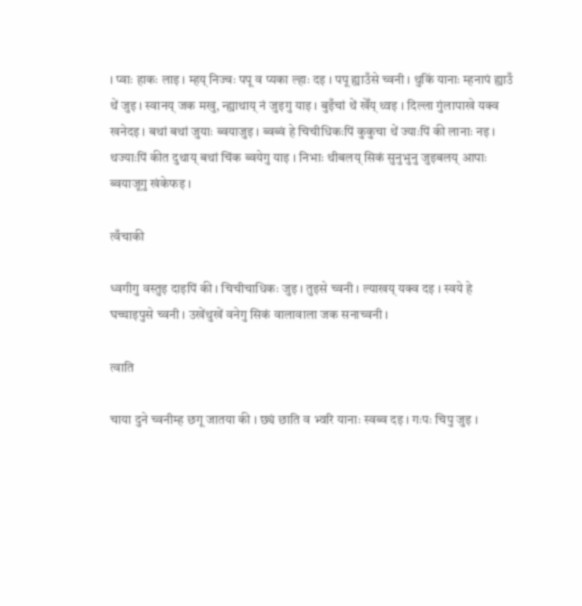। प्वाः हाकः लाइ । म्हय्‌ निज्वः पपू व प्यका ल्हाः दइ । पपू ह्याउँसे च्वनी । थुकिं यानाः म्हनापं ह्याउँ थें जुइ । स्वानय्‌ जक मखु, न्ह्याथाय्‌ नं जुइगु याइ । बुइँचां थें खेँय्‌ थ्वइ । दिल्ला गुंलापाखे यक्व खनेदइ । बथां बथां जुयाः ब्वयाजुइ । ब्वब्वं हे चिचीधिकःपिं कुकुचा थें ज्याःपिं की लानाः नइ । थज्याःपिं कीत दुथाय्‌ बथां चिंक ब्वयेगु याइ । निभाः थीबलय्‌ सिकं सुनुभुनु जुइबलय्‌ आपाः ब्वयाजूगु खंकेफइ ।

त्वँचाकी

ध्वगीगु वस्तुइ दाइपिं की । चिचीचाधिकः जुइ । तुइसे च्वनी । ल्याखय्‌ यक्व दइ । स्वये हे घच्चाइपुसे च्वनी । उखेंथुखें वनेगु सिकं वालावाला जक सनाच्वनी ।

त्वाति

चाया दुने च्वनीम्ह छगू जातया की । छ्यं छाति व भ्वरि यानाः स्वब्व दइ । गःपः चिपु जुइ ।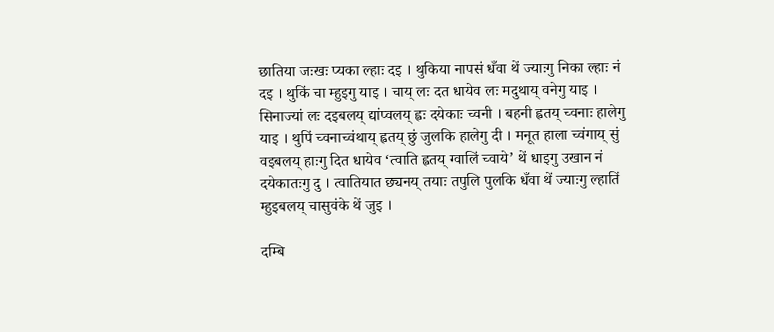छातिया जःखः प्यका ल्हाः दइ । थुकिया नापसं धँवा थें ज्याःगु निका ल्हाः नं दइ । थुकिं चा म्हुइगु याइ । चाय्‌ लः दत धायेव लः मदुथाय्‌ वनेगु याइ । सिनाज्यां लः दइबलय्‌ द्यांप्वलय्‌ ह्वः दयेकाः च्वनी । बहनी ह्वतय्‌ च्वनाः हालेगु याइ । थुपिं च्वनाच्वंथाय्‌ ह्वतय्‌ छुं जुलकि हालेगु दी । मनूत हाला च्वंगाय्‌ सुं वइबलय्‌ हाःगु दित धायेव ‘त्वाति ह्वतय्‌ ग्वालिं च्वाये’ थें धाइगु उखान नं दयेकातःगु दु । त्वातियात छ्यनय्‌ तयाः तपुलि पुलकि धँवा थें ज्याःगु ल्हातिं म्हुइबलय्‌ चासुवंके थें जुइ ।

दम्बि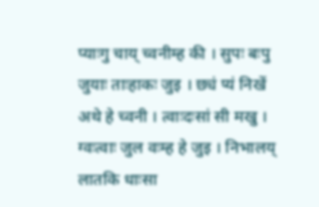प्याःगु चाय्‌ च्वनीम्ह की । सुपः बःपु जुयाः ताःहाकः जुइ । छ्यं प्यं निखें अथे हे च्वनी । त्वाःदःसां सी मखु । ग्वःत्वाः जुल वःम्ह हे जुइ । निभालय्‌ लातकि धाःसा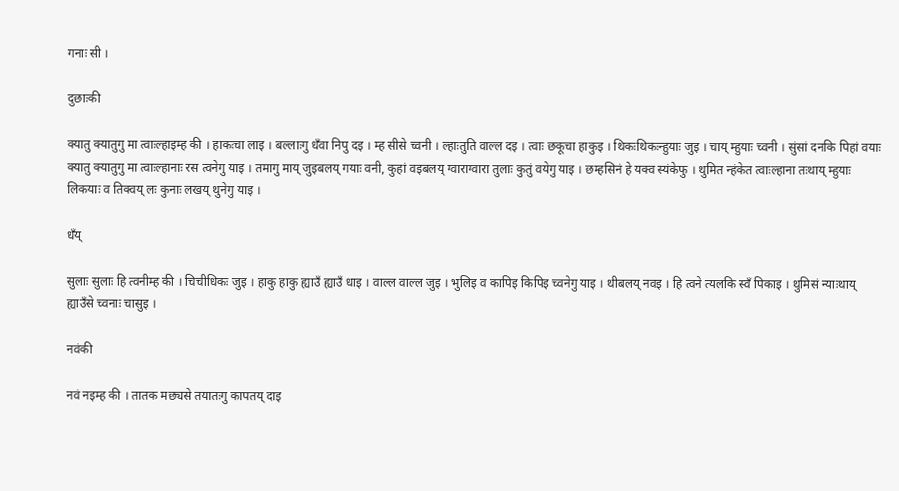गनाः सी ।

दुछाःकी

क्यातु क्यातुगु मा त्वाःल्हाइम्ह की । हाकःचा लाइ । बल्लाःगु धँवा निपु दइ । म्ह सीसे च्वनी । ल्हाःतुति वाल्ल दइ । त्वाः छकूचा हाकुइ । थिकःथिकःन्हुयाः जुइ । चाय्‌ म्हुयाः च्वनी । सुंसां दनकि पिहां वयाः क्यातु क्यातुगु मा त्वाःल्हानाः रस त्वनेगु याइ । तमागु माय्‌ जुइबलय्‌ गयाः वनी, कुहां वइबलय्‌ ग्वाराग्वारा तुलाः कुतुं वयेगु याइ । छम्हसिनं हे यक्व स्यंकेफु । थुमित न्हंकेत त्वाःल्हाना तःथाय्‌ म्हुयाः लिकयाः व तिक्वय्‌ लः कुनाः लखय्‌ थुनेगु याइ ।

धँय्‌

सुलाः सुलाः हि त्वनीम्ह की । चिचीधिकः जुइ । हाकु हाकु ह्याउँ ह्याउँ धाइ । वाल्ल वाल्ल जुइ । भुलिइ व कापिइ किपिइ च्वनेगु याइ । थीबलय्‌ नवइ । हि त्वने त्यलकि स्वँ पिकाइ । थुमिसं न्याःथाय्‌ ह्याउँसे च्वनाः चासुइ ।

नवंकी

नवं नइम्ह की । तातक मछ्यसे तयातःगु कापतय्‌ दाइ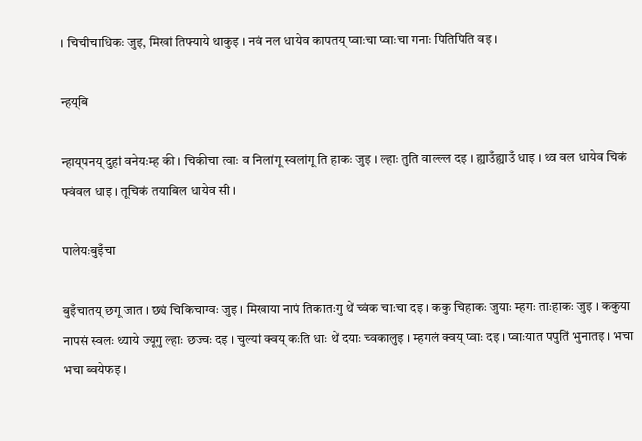। चिचीचाधिकः जुइ, मिखां तिफ्याये थाकुइ । नवं नल धायेव कापतय्‌ प्वाःचा प्वाःचा गनाः पितिपिति वइ ।

न्हय्‌बि

न्हाय्‌पनय्‌ दुहां वनेयःम्ह की । चिकीचा त्वाः व निलांगू स्वलांगू ति हाकः जुइ । ल्हाः तुति वाल्ल्ल दइ । ह्याउँह्याउँ धाइ । थ्व वल धायेव चिकं फ्वंवल धाइ । तूचिकं तयाबिल धायेव सी ।

पालेयःबुइँचा

बुइँचातय्‌ छगू जात । छ्यं चिकिचाग्वः जुइ । मिखाया नापं तिकातःगु थें च्वंक चाःचा दइ । ककु चिहाकः जुयाः म्हगः ताःहाकः जुइ । ककुया नापसं स्वलः थ्याये ज्यूगु ल्हाः छज्वः दइ । चुल्यां क्वय्‌ कःति धाः थें दयाः च्वकालुइ । म्हगलं क्वय्‌ प्वाः दइ । प्वाःयात पपुतिं भुनातइ । भचा भचा ब्वयेफइ ।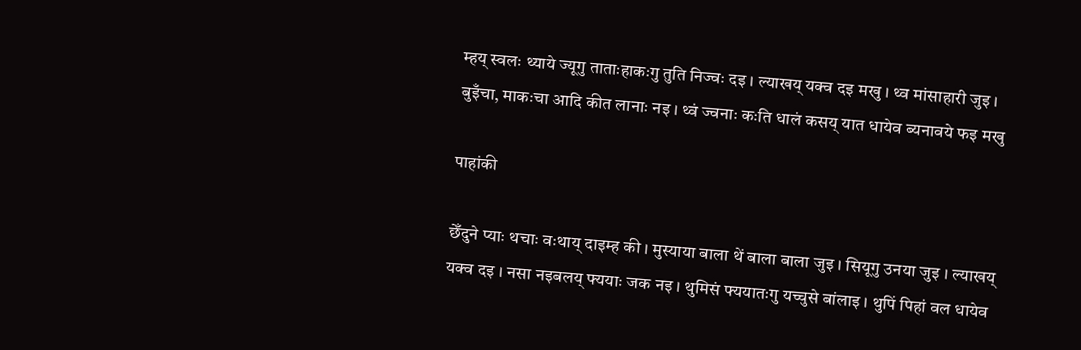म्हय्‌ स्वलः थ्याये ज्यूगु ताताःहाकःगु तुति निज्वः दइ । ल्याखय्‌ यक्व दइ मखु । थ्व मांसाहारी जुइ । बुइँचा, माकःचा आदि कीत लानाः नइ । थ्वं ज्वनाः कःति धालं कसय्‌ यात धायेव ब्यनावये फइ मखु

पाहांकी

छेँदुने प्याः थचाः वःथाय्‌ दाइम्ह की । मुस्याया बाला थें बाला बाला जुइ । सियूगु उनया जुइ । ल्याखय्‌ यक्व दइ । नसा नइबलय्‌ फ्ययाः जक नइ । थुमिसं फ्ययातःगु यच्चुसे बांलाइ । थुपिं पिहां वल धायेव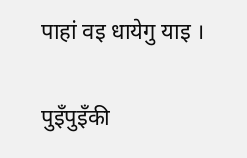पाहां वइ धायेगु याइ ।

पुइँपुइँकी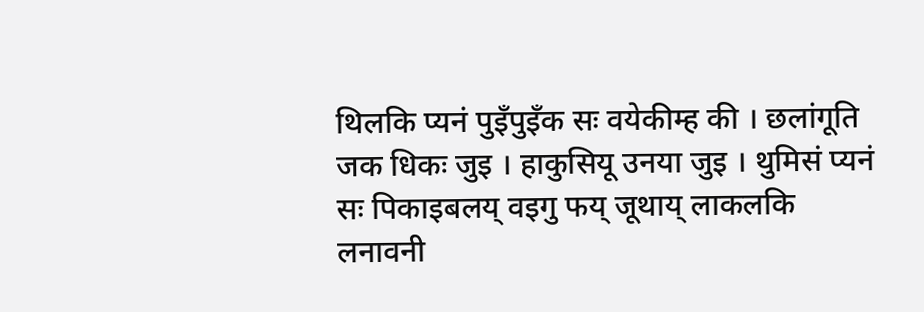थिलकि प्यनं पुइँपुइँक सः वयेकीम्ह की । छलांगूति जक धिकः जुइ । हाकुसियू उनया जुइ । थुमिसं प्यनं सः पिकाइबलय्‌ वइगु फय्‌ जूथाय्‌ लाकलकि लनावनी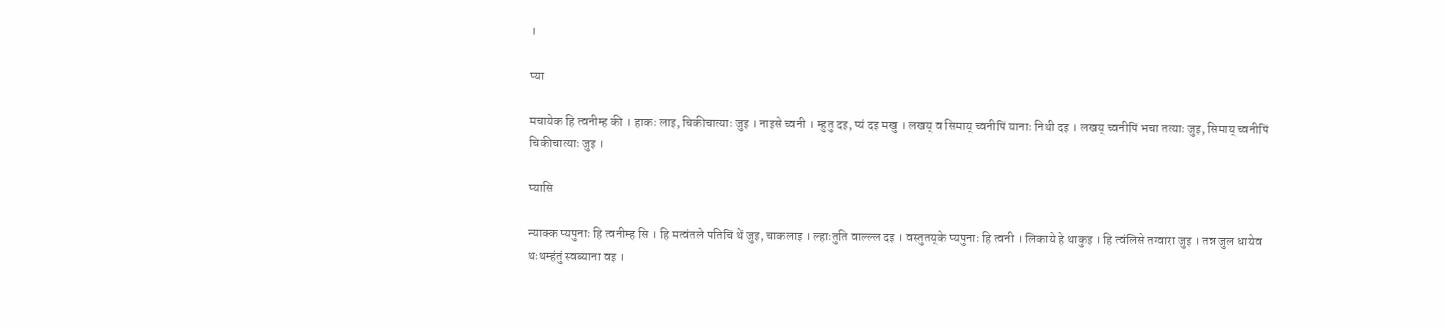।

प्या

मचायेक हि त्वनीम्ह की । हाकः लाइ, चिकीचात्याः जुइ । नाइसे च्वनी । म्हुतु दइ, प्यं दइ मखु । लखय्‌ व सिमाय्‌ च्वनीपिं यानाः निथी दइ । लखय्‌ च्वनीपिं भचा तत्याः जुइ, सिमाय्‌ च्वनीपिं चिकीचात्याः जुइ ।

प्यासि

न्याक्क प्यपुनाः हि त्वनीम्ह सि । हि मत्वंतले पतिचिं थें जुइ, चाकलाइ । ल्हाःतुति वाल्ल्ल दइ । वस्तुतय्‌के प्यपुनाः हि त्वनी । लिकाये हे थाकुइ । हि त्वंलिसे तग्वारा जुइ । तन्न जुल धायेव थःथम्हंतुं स्वब्याना वइ ।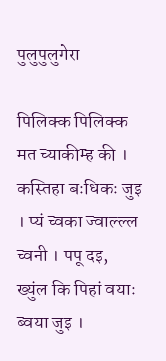पुलुपुलुगेरा

पिलिक्क पिलिक्क मत च्याकीम्ह की । कस्तिहा बःधिकः जुइ । प्यं च्वका ज्वाल्ल्ल च्वनी । पपू दइ, ख्युंल कि पिहां वयाः ब्वया जुइ ।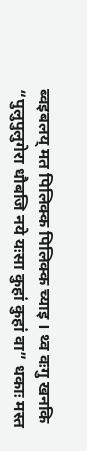ब्वइबलय्‌ मत पिलिक्क पिलिक्क च्याइ । थ्व वःगु खनकि “पुलुपुलुगेरा धौबजि नये यःसा कुहां कुहां वा” धकाः मस्त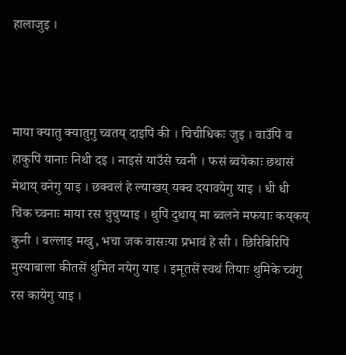हालाजुइ ।



माया क्यातु क्यातुगु च्वतय्‌ दाइपिं की । चिचीधिकः जुइ । वाउँपिं व हाकुपिं यानाः निथी दइ । नाइसे याउँसे च्वनी । फसं ब्वयेकाः छथासं मेथाय्‌ वनेगु याइ । छक्वलं हे ल्याखय्‌ यक्व दयावयेगु याइ । धी धी चिंक च्वनाः माया रस चुचुप्याइ । थुपिं दुथाय्‌ मा ब्वलने मफयाः कय्‌कय्‌ कुनी । बल्लाइ मखु, भचा जक वासःया प्रभावं हे सी । छिरिबिरिपिं मुस्याबाला कीतसें थुमित नयेगु याइ । इमूतसें स्वथं तियाः थुमिके च्वंगु रस कायेगु याइ ।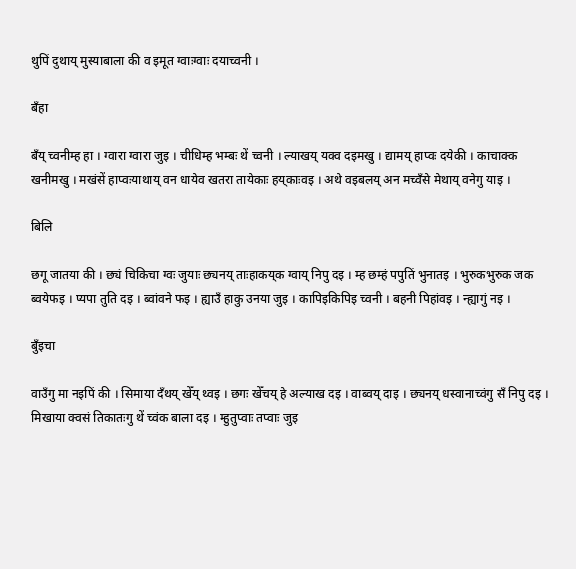थुपिं दुथाय्‌ मुस्याबाला की व इमूत ग्वाःग्वाः दयाच्वनी ।

बँहा

बँय्‌ च्वनीम्ह हा । ग्वारा ग्वारा जुइ । चीधिम्ह भम्बः थें च्वनी । ल्याखय्‌ यक्व दइमखु । द्यामय्‌ हाप्वः दयेकी । काचाक्क खनीमखु । मखंसें हाप्वःयाथाय्‌ वन धायेव खतरा तायेकाः हय्‌काःवइ । अथे वइबलय्‌ अन मच्वँसे मेथाय्‌ वनेगु याइ ।

बिलि

छगू जातया की । छ्यं चिकिचा ग्वः जुयाः छ्यनय्‌ ताःहाकय्‌क ग्वाय्‌ निपु दइ । म्ह छम्हं पपुतिं भुनातइ । भुरुकभुरुक जक ब्वयेफइ । प्यपा तुति दइ । ब्वांवने फइ । ह्याउँ हाकु उनया जुइ । कापिइकिपिइ च्वनी । बहनी पिहांवइ । न्ह्यागुं नइ ।

बुँइचा

वाउँगु मा नइपिं की । सिमाया दँथय्‌ खेँय्‌ थ्वइ । छगः खेँचय्‌ हे अल्याख दइ । वाब्वय्‌ दाइ । छ्यनय्‌ धस्वानाच्वंगु सँ निपु दइ । मिखाया क्वसं तिकातःगु थें च्वंक बाला दइ । म्हुतुप्वाः तप्वाः जुइ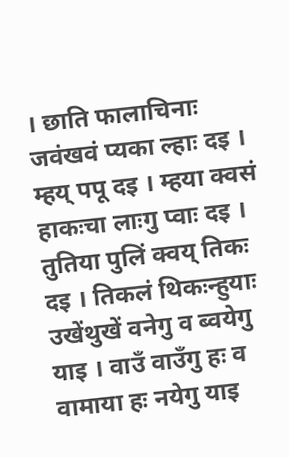। छाति फालाचिनाः जवंखवं प्यका ल्हाः दइ । म्हय्‌ पपू दइ । म्हया क्वसं हाकःचा लाःगु प्वाः दइ । तुतिया पुलिं क्वय्‌ तिकः दइ । तिकलं थिकःन्हुयाः उखेंथुखें वनेगु व ब्वयेगु याइ । वाउँ वाउँगु हः व वामाया हः नयेगु याइ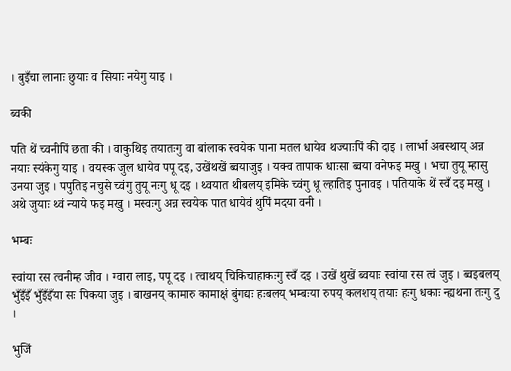। बुइँचा लानाः छुयाः व सियाः नयेगु याइ ।

ब्वकी

पति थें च्वनीपिं छता की । वाकुथिइ तयातःगु वा बांलाक स्वयेक पाना मतल धायेव थज्याःपिं की दाइ । लार्भा अबस्थाय्‌ अन्न नयाः स्यंकेगु याइ । वयस्क जुल धायेव पपू दइ, उखेंथखें ब्वयाजुइ । यक्व तापाक धाःसा ब्वया वनेफइ मखु । भचा तुयू म्हासु उनया जुइ । पपुतिइ नचुसे च्वंगु तुयू नःगु धू दइ । थ्वयात थीबलय्‌ इमिके च्वंगु धू ल्हातिइ पुनावइ । पतियाके थें स्वँ दइ मखु । अथे जुयाः थ्वं न्याये फइ मखु । मस्वःगु अन्न स्वयेक पात धायेवं थुपिं मदया वनी ।

भम्बः

स्वांया रस त्वनीम्ह जीव । ग्वारा लाइ, पपू दइ । त्वाथय्‌ चिकिचाहाकःगु स्वँ दइ । उखें थुखें ब्वयाः स्वांया रस त्वं जुइ । ब्वइबलय्‌ भुँइँइँ भुँइँइँया सः पिकया जुइ । बाखनय्‌ कामारु कामाक्षं बुंगद्यः हःबलय्‌ भम्बःया रुपय्‌ कलशय्‌ तयाः हःगु धकाः न्ह्यथना तःगु दु ।

भुजिं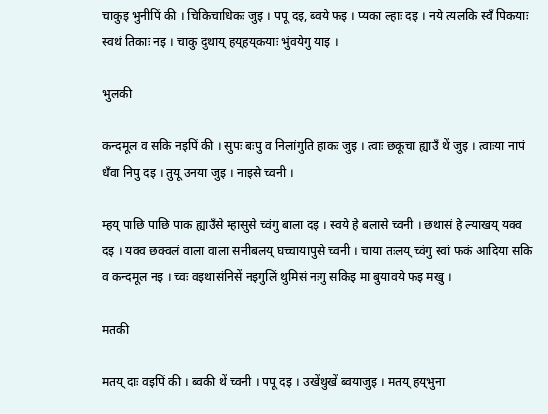चाकुइ भुनीपिं की । चिकिचाधिकः जुइ । पपू दइ, ब्वये फइ । प्यका ल्हाः दइ । नये त्यलकि स्वँ पिकयाः स्वथं तिकाः नइ । चाकु दुथाय्‌ हय्‌हय्‌कयाः भुंवयेगु याइ ।

भुलकी

कन्दमूल व सकि नइपिं की । सुपः बःपु व निलांगुति हाकः जुइ । त्वाः छकूचा ह्याउँ थें जुइ । त्वाःया नापं धँवा निपु दइ । तुयू उनया जुइ । नाइसे च्वनी ।

म्हय्‌ पाछि पाछि पाक ह्याउँसे म्हासुसे च्वंगु बाला दइ । स्वये हे बलासे च्वनी । छथासं हे ल्याखय्‌ यक्व दइ । यक्व छक्वलं वाला वाला सनीबलय्‌ घच्चायापुसे च्वनी । चाया तःलय्‌ च्वंगु स्वां फकं आदिया सकि व कन्दमूल नइ । च्वः वइथासंनिसें नइगुलिं थुमिसं नःगु सकिइ मा बुयावये फइ मखु ।

मतकी

मतय्‌ दाः वइपिं की । ब्वकी थें च्वनी । पपू दइ । उखेंथुखें ब्वयाजुइ । मतय्‌ हय्‌भुना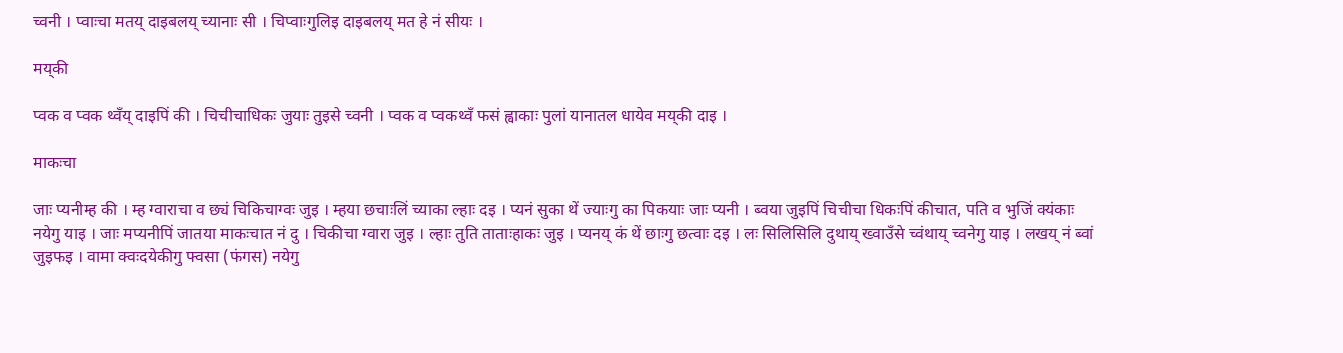च्वनी । प्वाःचा मतय्‌ दाइबलय्‌ च्यानाः सी । चिप्वाःगुलिइ दाइबलय्‌ मत हे नं सीयः ।

मय्‌की

प्वक व प्वक थ्वँय्‌ दाइपिं की । चिचीचाधिकः जुयाः तुइसे च्वनी । प्वक व प्वकथ्वँ फसं ह्वाकाः पुलां यानातल धायेव मय्‌की दाइ ।

माकःचा

जाः प्यनीम्ह की । म्ह ग्वाराचा व छ्यं चिकिचाग्वः जुइ । म्हया छचाःलिं च्याका ल्हाः दइ । प्यनं सुका थें ज्याःगु का पिकयाः जाः प्यनी । ब्वया जुइपिं चिचीचा धिकःपिं कीचात, पति व भुजिं क्यंकाः नयेगु याइ । जाः मप्यनीपिं जातया माकःचात नं दु । चिकीचा ग्वारा जुइ । ल्हाः तुति ताताःहाकः जुइ । प्यनय्‌ कं थें छाःगु छत्वाः दइ । लः सिलिसिलि दुथाय्‌ ख्वाउँसे च्वंथाय्‌ च्वनेगु याइ । लखय्‌ नं ब्वां जुइफइ । वामा क्वःदयेकीगु फ्वसा (फंगस) नयेगु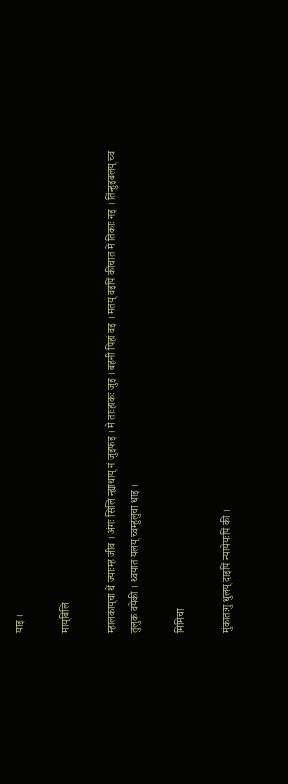याइ ।

माय्‌बिलि

म्हालकाय्‌चा थें ज्याःम्ह जीव । अंगः सिलिं न्ह्याथाय्‌ नं जुइफइ । मे ताःहाकः जुइ । बहनी पिहां वइ । मतय्‌ वइपिं कीचात में तिकाः नइ । तिंन्हुइबलय्‌ च्व तुलुक वयेकी । थ्वयात यलय्‌ च्वम्हुलुचा धाइ ।

मिमिचा

मुंकातःगु धुलय्‌ दाइपिं न्यायेयःपिं की ।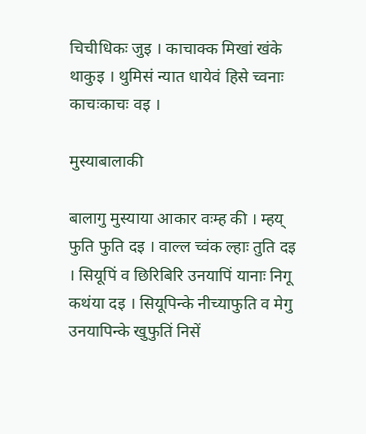चिचीधिकः जुइ । काचाक्क मिखां खंके थाकुइ । थुमिसं न्यात धायेवं हिसे च्वनाः काचःकाचः वइ ।

मुस्याबालाकी

बालागु मुस्याया आकार वःम्ह की । म्हय्‌ फुति फुति दइ । वाल्ल च्वंक ल्हाः तुति दइ । सियूपिं व छिरिबिरि उनयापिं यानाः निगू कथंया दइ । सियूपिन्के नीच्याफुति व मेगु उनयापिन्के खुफुतिं निसें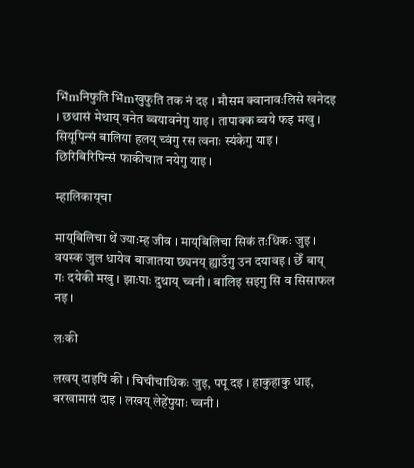भिंmनिफुति भिंmखुफुति तक नं दइ । मौसम क्वानावःलिसे खनेदइ । छथासं मेथाय्‌ वनेत ब्वयावनेगु याइ । तापाक्क ब्वये फइ मखु । सियूपिन्सं बालिया हलय्‌ च्वंगु रस त्वनाः स्यंकेगु याइ । छिरिबिरिपिन्सं फाकीचात नयेगु याइ ।

म्हालिकाय्‌चा

माय्‌बिलिचा थें ज्याःम्ह जीव । माय्‌बिलिचा सिकं तःधिकः जुइ । वयस्क जुल धायेव बाजातया छ्यनय्‌ ह्याउँगु उन दयावइ । छेँ बाय्‌ गः दयेकी मखु । झाःपाः दुथाय्‌ च्वनी । बालिइ सइगु सि व सिसाफल नइ ।

लःकी

लखय्‌ दाइपिं की । चिचीचाधिकः जुइ, पपू दइ । हाकुहाकु धाइ, बरखामासं दाइ । लखय्‌ लेहेंपुयाः च्वनी ।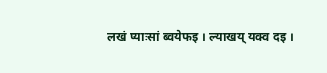लखं प्याःसां ब्वयेफइ । ल्याखय्‌ यक्व दइ ।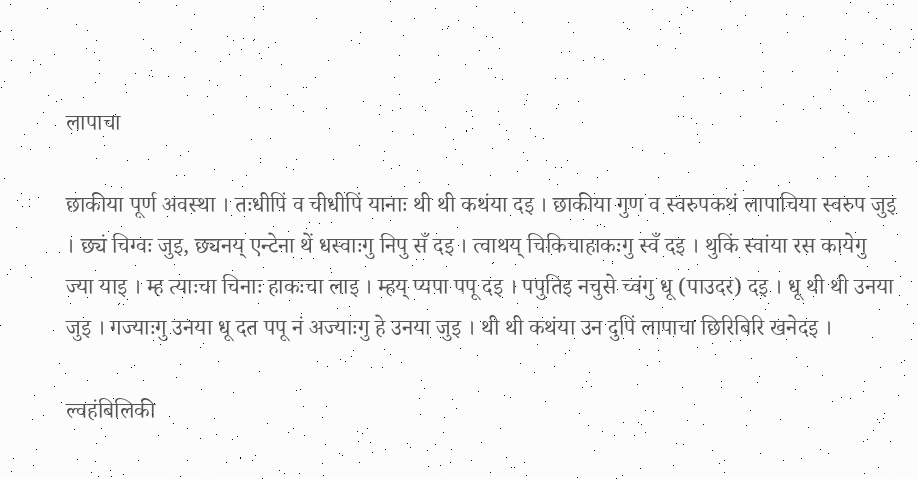लापाचा

छाकीया पूर्ण अवस्था । तःधीपिं व चीधीपिं यानाः थी थी कथंया दइ । छाकीया गुण व स्वरुपकथं लापाचिया स्वरुप जुइ । छ्यं चिग्वः जुइ, छ्यनय्‌ एन्टेना थें धस्वाःगु निपु सँ दइ । त्वाथय्‌ चिकिचाहाकःगु स्वँ दइ । थुकिं स्वांया रस कायेगु ज्या याइ । म्ह त्याःचा चिनाः हाकःचा लाइ । म्हय्‌ प्यपा पपू दइ । पपुतिइ नचुसे च्वंगु धू (पाउदर) दइ । धू थी थी उनया जुइ । गज्याःगु उनया धू दत पपू नं अज्याःगु हे उनया जुइ । थी थी कथंया उन दुपिं लापाचा छिरिबिरि खनेदइ ।

ल्वहंबिलिकी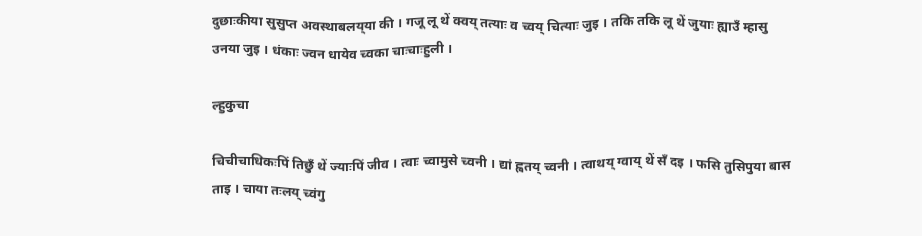दुछाःकीया सुसुप्त अवस्थाबलय्‌या की । गजू लू थें क्वय्‌ तत्याः व च्वय्‌ चित्याः जुइ । तकि तकि लू थें जुयाः ह्याउँ म्हासु उनया जुइ । धंकाः ज्वन धायेव च्वका चाःचाःहुली ।

ल्हुकुचा

चिचीचाधिकःपिं तिछुँ थें ज्याःपिं जीव । त्वाः च्वामुसे च्वनी । द्यां ह्वतय्‌ च्वनी । त्वाथय्‌ ग्वाय्‌ थें सँ दइ । फसि तुसिपुया बास ताइ । चाया तःलय्‌ च्वंगु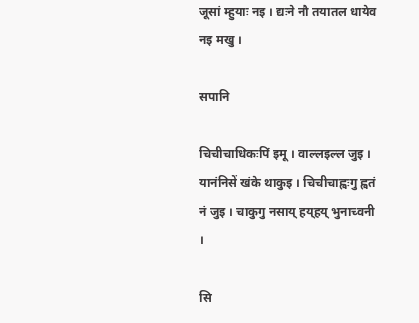जूसां म्हुयाः नइ । द्यःने नौ तयातल धायेव नइ मखु ।

सपानि

चिचीचाधिकःपिं इमू । वाल्लइल्ल जुइ । यानंनिसें खंके थाकुइ । चिचीचाह्वःगु ह्वतं नं जुइ । चाकुगु नसाय्‌ हय्‌हय्‌ भुनाच्वनी ।

सि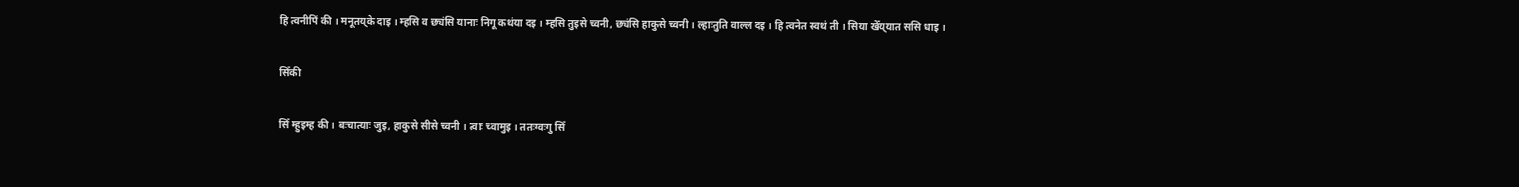हि त्वनीपिं की । मनूतय्‌के दाइ । म्हसि व छ्यंसि यानाः निगू कथंया दइ । म्हसि तुइसे च्वनी, छ्यंसि हाकुसे च्वनी । ल्हाःतुति वाल्ल दइ । हि त्वनेत स्वथं ती । सिया खेँय्‌यात ससि धाइ ।

सिँकी

सिँ म्हुइम्ह की । बःचात्याः जुइ, हाकुसे सीसे च्वनी । त्वाः च्वामुइ । ततःग्वःगु सिँ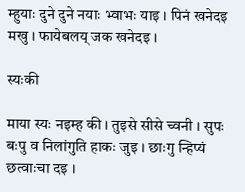म्हुयाः दुने दुने नयाः भ्वाभः याइ । पिनं खनेदइ मखु । फायेबलय्‌ जक खनेदइ ।

स्यःकी

माया स्यः नइम्ह की । तुइसे सीसे च्वनी । सुपः बःपु व निलांगुति हाकः जुइ । छाःगु न्हिप्यं छत्वाःचा दइ ।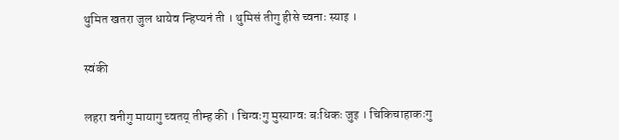थुमित खतरा जुल धायेव न्हिप्यनं ती । थुमिसं तीगु हीसे च्वनाः स्याइ ।

स्वंकी

लहरा वनीगु मायागु च्वतय्‌ तीम्ह की । चिग्वःगु मुस्याग्वः बःधिकः जुइ । चिकिचाहाकःगु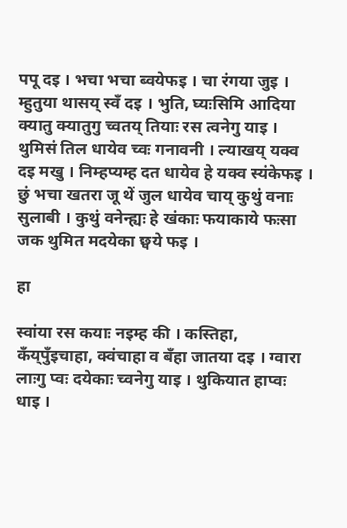पपू दइ । भचा भचा ब्वयेफइ । चा रंगया जुइ । म्हुतुया थासय्‌ स्वँ दइ । भुति, घ्यःसिमि आदिया क्यातु क्यातुगु च्वतय्‌ तियाः रस त्वनेगु याइ । थुमिसं तिल धायेव च्वः गनावनी । ल्याखय्‌ यक्व दइ मखु । निम्हप्यम्ह दत धायेव हे यक्व स्यंकेफइ । छुं भचा खतरा जू थें जुल धायेव चाय्‌ कुथुं वनाः सुलाबी । कुथुं वनेन्ह्यः हे खंकाः फयाकाये फःसा जक थुमित मदयेका छ्वये फइ ।

हा

स्वांया रस कयाः नइम्ह की । कस्तिहा, कँय्‌पुँइचाहा, क्वंचाहा व बँहा जातया दइ । ग्वारा लाःगु प्वः दयेकाः च्वनेगु याइ । थुकियात हाप्वः धाइ ।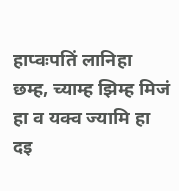हाप्वःपतिं लानिहा छम्ह, च्याम्ह झिम्ह मिजं हा व यक्व ज्यामि हा दइ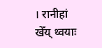। रानीहां खेँय्‌ थ्वयाः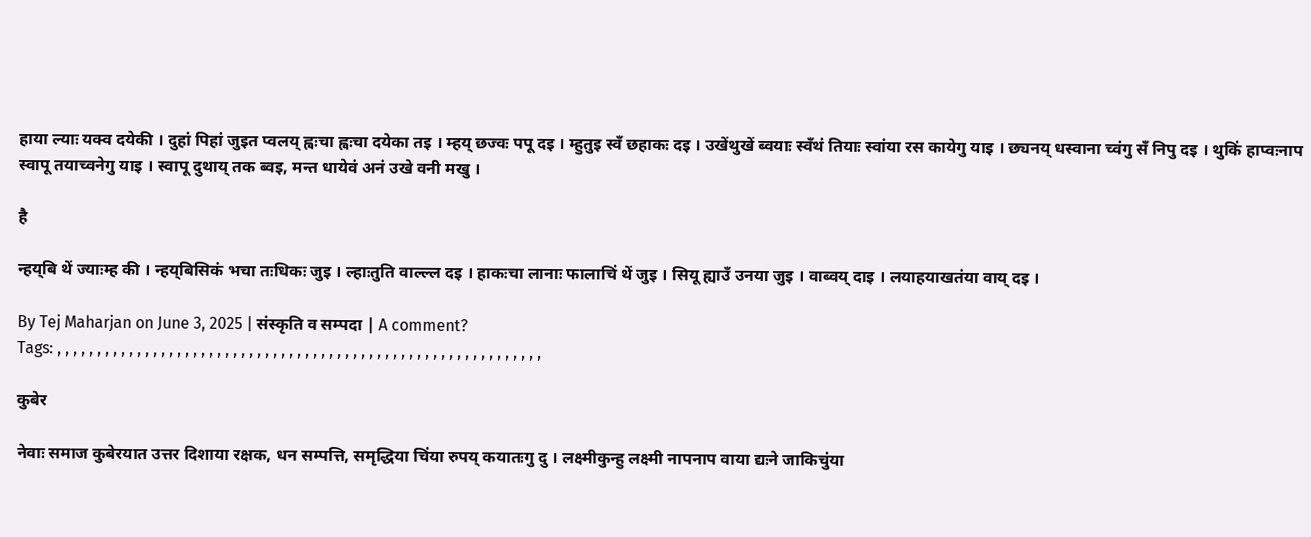हाया ल्याः यक्व दयेकी । दुहां पिहां जुइत प्वलय्‌ ह्वःचा ह्वःचा दयेका तइ । म्हय्‌ छज्वः पपू दइ । म्हुतुइ स्वँ छहाकः दइ । उखेंथुखें ब्वयाः स्वँथं तियाः स्वांया रस कायेगु याइ । छ्यनय्‌ धस्वाना च्वंगु सँ निपु दइ । थुकिं हाप्वःनाप स्वापू तयाच्वनेगु याइ । स्वापू दुथाय्‌ तक ब्वइ, मन्त धायेवं अनं उखे वनी मखु ।

है

न्हय्‌बि थें ज्याःम्ह की । न्हय्‌बिसिकं भचा तःधिकः जुइ । ल्हाःतुति वाल्ल्ल दइ । हाकःचा लानाः फालाचिं थें जुइ । सियू ह्याउँ उनया जुइ । वाब्वय्‌ दाइ । लयाहयाखतंया वाय्‌ दइ ।

By Tej Maharjan on June 3, 2025 | संस्कृति व सम्पदा | A comment?
Tags: , , , , , , , , , , , , , , , , , , , , , , , , , , , , , , , , , , , , , , , , , , , , , , , , , , , , , , , , , , , , ,

कुबेर

नेवाः समाज कुबेरयात उत्तर दिशाया रक्षक, धन सम्पत्ति, समृद्धिया चिंया रुपय्‌ कयातःगु दु । लक्ष्मीकुन्हु लक्ष्मी नापनाप वाया द्यःने जाकिचुंया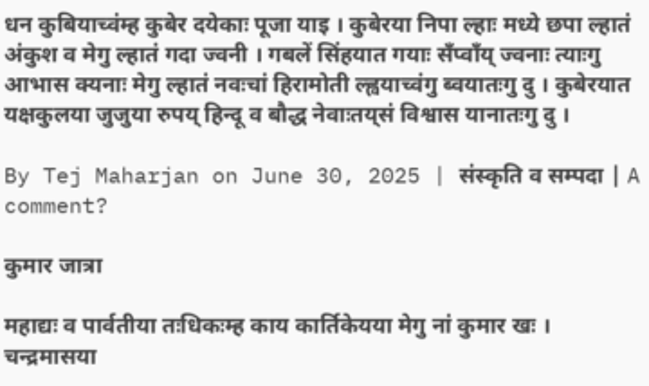धन कुबियाच्वंम्ह कुबेर दयेकाः पूजा याइ । कुबेरया निपा ल्हाः मध्ये छपा ल्हातं अंकुश व मेगु ल्हातं गदा ज्वनी । गबलें सिंहयात गयाः सँप्वाँय्‌ ज्वनाः त्याःगु आभास क्यनाः मेगु ल्हातं नवःचां हिरामोती ल्ह्वयाच्वंगु ब्वयातःगु दु । कुबेरयात यक्षकुलया जुजुया रुपय्‌ हिन्दू व बौद्ध नेवाःतय्‌सं विश्वास यानातःगु दु ।

By Tej Maharjan on June 30, 2025 | संस्कृति व सम्पदा | A comment?

कुमार जात्रा

महाद्यः व पार्वतीया तःधिकःम्ह काय कार्तिकेयया मेगु नां कुमार खः । चन्द्रमासया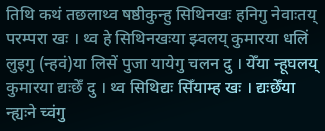तिथि कथं तछलाथ्व षष्ठीकुन्हु सिथिनखः हनिगु नेवाःतय् परम्परा खः । थ्व हे सिथिनखःया झ्वलय् कुमारया धलिं लुइगु (न्हवं)या लिसें पुजा यायेगु चलन दु । येँया न्हूघलय् कुमारया द्यःछेँ दु । थ्व सिथिद्यः सिँयाम्ह खः । द्यःछेँया न्ह्यःने च्वंगु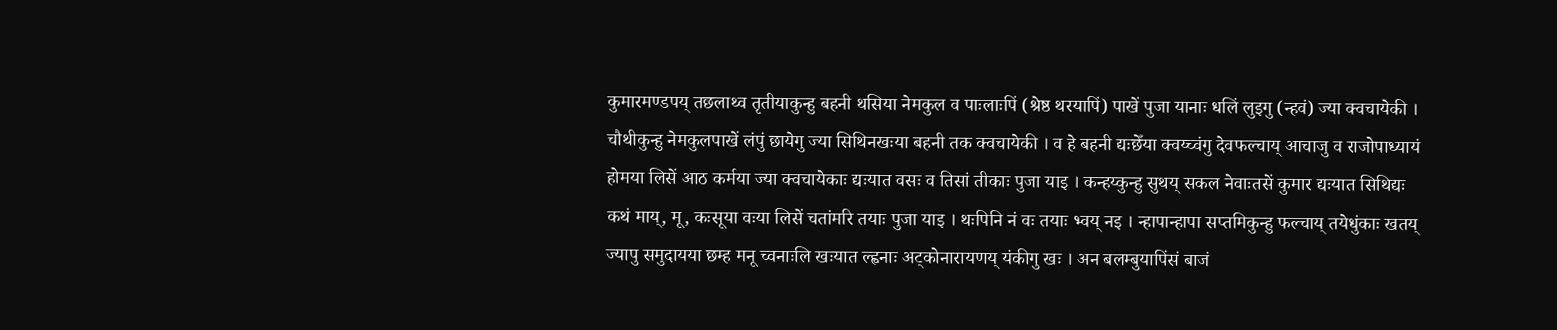कुमारमण्डपय् तछलाथ्व तृतीयाकुन्हु बहनी थसिया नेमकुल व पाःलाःपिं (श्रेष्ठ थरयापिं) पाखें पुजा यानाः धलिं लुइगु (न्हवं) ज्या क्वचायेकी । चौथीकुन्हु नेमकुलपाखें लंपुं छायेगु ज्या सिथिनखःया बहनी तक क्वचायेकी । व हे बहनी द्यःछेँया क्वय्च्वंगु देवफल्चाय् आचाजु व राजोपाध्यायं होमया लिसें आठ कर्मया ज्या क्वचायेकाः द्यःयात वसः व तिसां तीकाः पुजा याइ । कन्हय्कुन्हु सुथय् सकल नेवाःतसें कुमार द्यःयात सिथिद्यः कथं माय्, मू, कःसूया वःया लिसें चतांमरि तयाः पुजा याइ । थःपिनि नं वः तयाः भ्वय् नइ । न्हापान्हापा सप्तमिकुन्हु फल्चाय् तयेधुंकाः खतय् ज्यापु समुदायया छम्ह मनू च्वनाःलि खःयात ल्ह्वनाः अट्कोनारायणय् यंकीगु खः । अन बलम्बुयापिंसं बाजं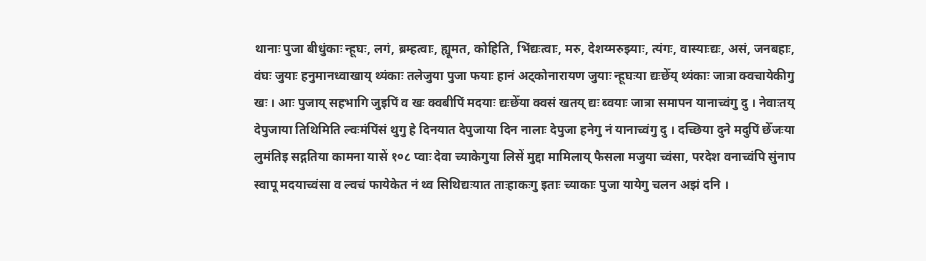थानाः पुजा बीधुंकाः न्हूघः, लगं, ब्रम्हत्वाः, ह्यूमत, कोहिति, भिंद्यःत्वाः, मरु, देशय्मरुझ्याः, त्यंगः, वास्याःद्यः, असं, जनबहाः, वंघः जुयाः हनुमानध्वाखाय् थ्यंकाः तलेजुया पुजा फयाः हानं अट्कोनारायण जुयाः न्हूघःया द्यःछेँय् थ्यंकाः जात्रा क्वचायेकीगु खः । आः पुजाय् सहभागि जुइपिं व खः क्वबीपिं मदयाः द्यःछेँया क्वसं खतय् द्यः ब्वयाः जात्रा समापन यानाच्वंगु दु । नेवाःतय् देपुजाया तिथिमिति ल्वःमंपिंसं थुगु हे दिनयात देपुजाया दिन नालाः देपुजा हनेगु नं यानाच्वंगु दु । दच्छिया दुने मदुपिं छेँजःया लुमंतिइ सद्गतिया कामना यासें १०८ प्वाः देवा च्याकेगुया लिसें मुद्दा मामिलाय् फैसला मजुया च्वंसा, परदेश वनाच्वंपि सुंनाप स्वापू मदयाच्वंसा व ल्वचं फायेकेत नं थ्व सिथिद्यःयात ताःहाकःगु इताः च्याकाः पुजा यायेगु चलन अझं दनि ।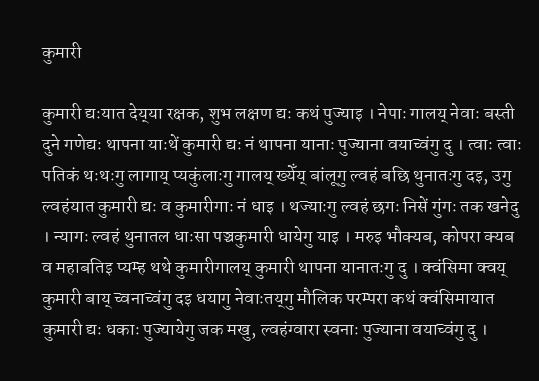कुमारी

कुमारी द्यःयात देय्‌या रक्षक, शुभ लक्षण द्यः कथं पुज्याइ । नेपाः गालय्‌ नेवाः बस्ती दुने गणेद्यः थापना याःथें कुमारी द्यः नं थापना यानाः पुज्याना वयाच्वंगु दु । त्वाः त्वाः पतिकं थःथःगु लागाय्‌ प्यकुंलाःगु गालय्‌ ख्येँय्‌ बांलूगु ल्वहं बछि थुनातःगु दइ, उगु ल्वहंयात कुमारी द्यः व कुमारीगाः नं धाइ । थज्याःगु ल्वहं छगः निसें गुंगः तक खनेदु । न्यागः ल्वहं थुनातल धाःसा पञ्चकुमारी धायेगु याइ । मरुइ भौक्यब, कोपरा क्यब व महाबतिइ प्यम्ह थथे कुमारीगालय्‌ कुमारी थापना यानातःगु दु । क्वंसिमा क्वय्‌ कुमारी बाय्‌ च्वनाच्वंगु दइ धयागु नेवाःतय्‌गु मौलिक परम्परा कथं क्वंसिमायात कुमारी द्यः धकाः पुज्यायेगु जक मखु, ल्वहंग्वारा स्वनाः पुज्याना वयाच्वंगु दु ।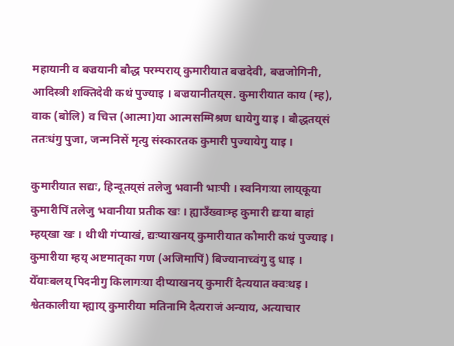महायानी व बज्रयानी बौद्ध परम्पराय्‌ कुमारीयात बज्रदेवी, बज्रजोगिनी, आदिस्त्री शक्तिदेवी कथं पुज्याइ । बज्रयानीतय्‌स. कुमारीयात काय (म्ह), वाक (बोलि) व चित्त (आत्मा)या आत्मसम्मिश्रण धायेगु याइ । बौद्धतय्‌सं ततःधंगु पुजा, जन्मनिसें मृत्यु संस्कारतक कुमारी पुज्यायेगु याइ ।

कुमारीयात सद्यः, हिन्दूतय्‌सं तलेजु भवानी भाःपी । स्वनिगःया लाय्‌कूया कुमारीपिं तलेजु भवानीया प्रतीक खः । ह्याउँख्वाःम्ह कुमारी द्यःया बाहां म्हय्‌खा खः । थीथी गंप्याखं, द्यःप्याखनय्‌ कुमारीयात कौमारी कथं पुज्याइ । कुमारीया म्हय्‌ अष्टमातृका गण (अजिमापिं) बिज्यानाच्वंगु दु धाइ । येँयाःबलय्‌ पिदनीगु किलागःया दीप्याखनय्‌ कुमारीं दैत्ययात क्वःथइ । श्वेतकालीया म्ह्याय्‌ कुमारीया मतिनामि दैत्यराजं अन्याय, अत्याचार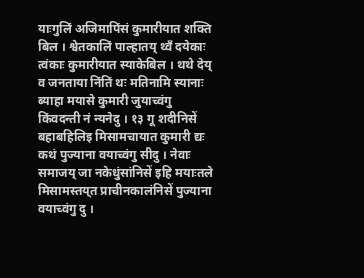याःगुलिं अजिमापिंसं कुमारीयात शक्ति बिल । श्वेतकालिं पाल्हातय्‌ थ्वँ दयेकाः त्वंकाः कुमारीयात स्याकेबिल । थथे देय्‌ व जनताया निंतिं थः मतिनामि स्यानाः ब्याहा मयासे कुमारी जुयाच्वंगु किंवदन्ती नं न्यनेदु । १३ गू शदीनिसें बहाबहिलिइ मिसामचायात कुमारी द्यः कथं पुज्याना वयाच्वंगु सीदु । नेवाः समाजय्‌ जा नकेधुंसांनिसें इहि मयाःतले मिसामस्तय्‌त प्राचीनकालंनिसें पुज्याना वयाच्वंगु दु ।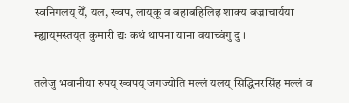स्वनिगलय्‌ येँ, यल, ख्वप, लाय्‌कू व बहाबहिलिइ शाक्य बज्राचार्यया म्ह्याय्‌मस्तय्‌त कुमारी द्यः कथं थापना याना वयाच्वंगु दु ।

तलेजु भवानीया रुपय्‌ ख्वपय्‌ जगज्योति मल्लं यलय्‌ सिद्धिनरसिंह मल्लं व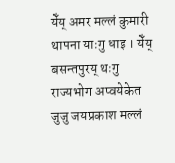येँय्‌ अमर मल्लं कुमारी थापना याःगु धाइ । येँय्‌ बसन्तपुरय्‌ थःगु राज्यभोग अप्वयेकेत जुजु जयप्रकाश मल्लं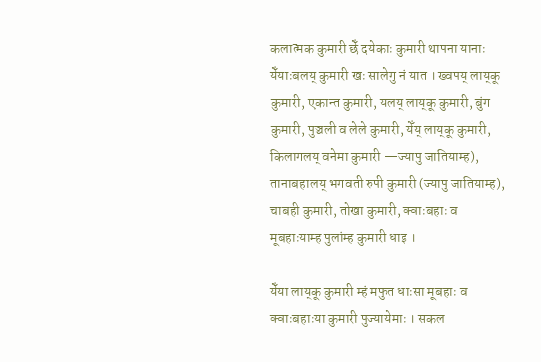कलात्मक कुमारी छेँ दयेकाः कुमारी थापना यानाः येँयाःबलय्‌ कुमारी खः सालेगु नं यात । ख्वपय्‌ लाय्‌कू कुमारी, एकान्त कुमारी, यलय्‌ लाय्‌कू कुमारी, बुंग कुमारी, पुञ्चली व लेले कुमारी, येँय्‌ लाय्‌कू कुमारी, किलागलय्‌ वनेमा कुमारी —ज्यापु जातियाम्ह), तानाबहालय्‌ भगवती रुपी कुमारी (ज्यापु जातियाम्ह), चाबही कुमारी, तोखा कुमारी, क्वाःबहाः व मूबहाःयाम्ह पुलांम्ह कुमारी धाइ ।

येँया लाय्‌कू कुमारी म्हं मफुत धाःसा मूबहाः व क्वाःबहाःया कुमारी पुज्यायेमाः । सकल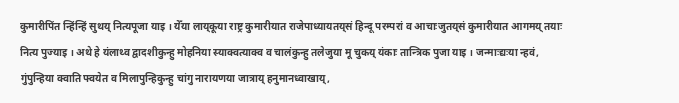कुमारीपिंत न्हिंन्हिं सुथय्‌ नित्यपूजा याइ । येँया लाय्‌कूया राष्ट्र कुमारीयात राजेपाध्यायतय्‌सं हिन्दू परम्परां व आचाःजुतय्‌सं कुमारीयात आगमय्‌ तयाः नित्य पुज्याइ । अथे हे यंलाथ्व द्वादशीकुन्हु मोहनिया स्याक्वत्याक्व व चालंकुन्हु तलेजुया मू चुकय्‌ यंकाः तान्त्रिक पुजा याइ । जन्माःद्यःया न्हवं, गुंपुन्हिया क्वाति फ्वयेत व मिलापुन्हिकुन्हु चांगु नारायणया जात्राय्‌ हनुमानध्वाखाय्‌,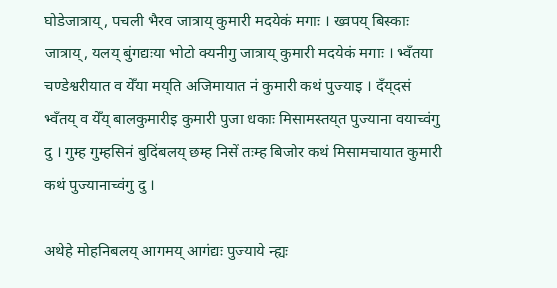घोडेजात्राय्‌, पचली भैरव जात्राय्‌ कुमारी मदयेकं मगाः । ख्वपय्‌ बिस्काः जात्राय्‌, यलय्‌ बुंगद्यःया भोटो क्यनीगु जात्राय्‌ कुमारी मदयेकं मगाः । भ्वँतया चण्डेश्वरीयात व येँया मय्‌ति अजिमायात नं कुमारी कथं पुज्याइ । दँय्‌दसं भ्वँतय्‌ व येँय्‌ बालकुमारीइ कुमारी पुजा धकाः मिसामस्तय्‌त पुज्याना वयाच्वंगु दु । गुम्ह गुम्हसिनं बुदिंबलय्‌ छम्ह निसें तःम्ह बिजोर कथं मिसामचायात कुमारी कथं पुज्यानाच्वंगु दु ।

अथेहे मोहनिबलय्‌ आगमय्‌ आगंद्यः पुज्याये न्ह्यः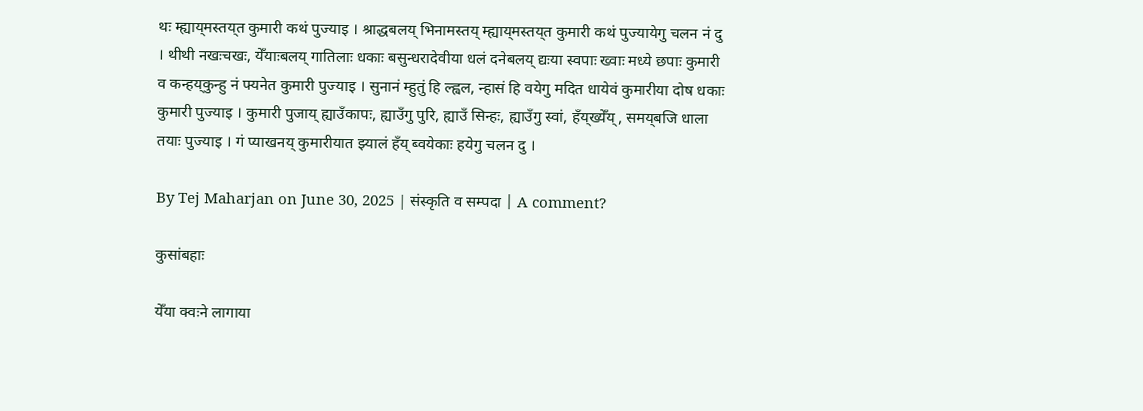थः म्ह्याय्‌मस्तय्‌त कुमारी कथं पुज्याइ । श्राद्धबलय्‌ भिनामस्तय्‌ म्ह्याय्‌मस्तय्‌त कुमारी कथं पुज्यायेगु चलन नं दु । थीथी नखःचखः, येँयाःबलय्‌ गातिलाः धकाः बसुन्धरादेवीया धलं दनेबलय्‌ द्यःया स्वपाः ख्वाः मध्ये छपाः कुमारी व कन्हय्‌कुन्हु नं फ्यनेत कुमारी पुज्याइ । सुनानं म्हुतुं हि ल्ह्वल, न्हासं हि वयेगु मदित धायेवं कुमारीया दोष धकाः कुमारी पुज्याइ । कुमारी पुजाय्‌ ह्याउँकापः, ह्याउँगु पुरि, ह्याउँ सिन्हः, ह्याउँगु स्वां, हँय्‌ख्येँय्‌, समय्‌बजि धाला तयाः पुज्याइ । गं प्याखनय्‌ कुमारीयात झ्यालं हँय्‌ ब्वयेकाः हयेगु चलन दु ।

By Tej Maharjan on June 30, 2025 | संस्कृति व सम्पदा | A comment?

कुसांबहाः

येँया क्वःने लागाया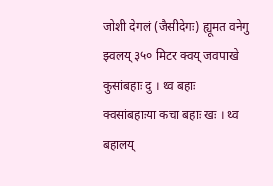जोशी देगलं (जैसीदेगः) ह्यूमत वनेगु झ्वलय्‌ ३५० मिटर क्वय्‌ जवपाखे कुसांबहाः दु । थ्व बहाः क्वसांबहाःया कचा बहाः खः । थ्व बहालय्‌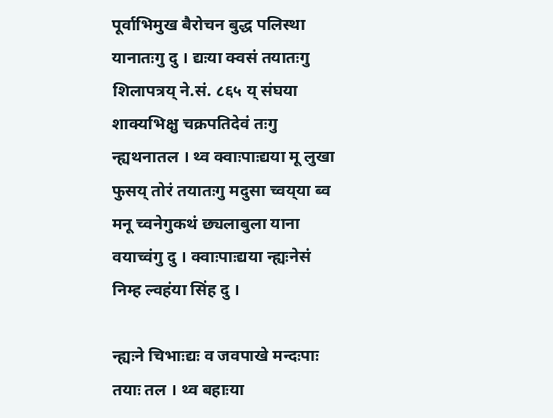पूर्वाभिमुख बैरोचन बुद्ध पलिस्था यानातःगु दु । द्यःया क्वसं तयातःगु शिलापत्रय्‌ ने.सं. ८६५ य्‌ संघया शाक्यभिक्षु चक्रपतिदेवं तःगु न्ह्यथनातल । थ्व क्वाःपाःद्यया मू लुखा फुसय्‌ तोरं तयातःगु मदुसा च्वय्‌या ब्व मनू च्वनेगुकथं छ्यलाबुला याना वयाच्वंगु दु । क्वाःपाःद्यया न्ह्यःनेसं निम्ह ल्वहंया सिंह दु ।

न्ह्यःने चिभाःद्यः व जवपाखे मन्दःपाः तयाः तल । थ्व बहाःया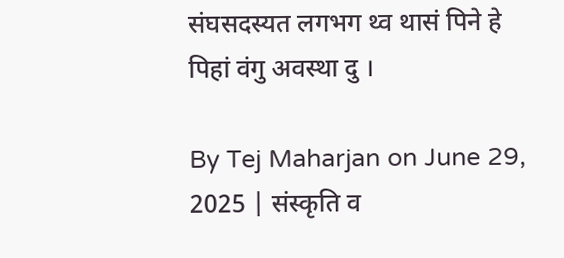संघसदस्यत लगभग थ्व थासं पिने हे पिहां वंगु अवस्था दु ।

By Tej Maharjan on June 29, 2025 | संस्कृति व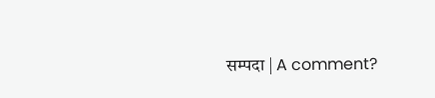सम्पदा | A comment?